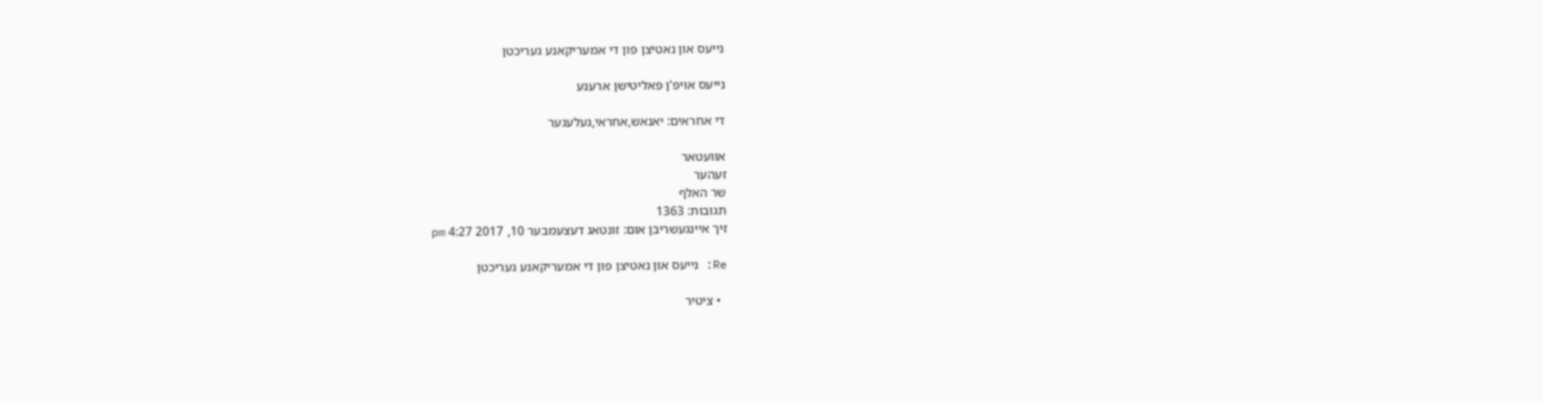נייעס און נאטיצן פון די אמעריקאנע געריכטן

נייעס אויפ'ן פאליטישן ארענע

די אחראים: יאנאש,אחראי,געלעגער

אוועטאר
זעהער
שר האלף
תגובות: 1363
זיך איינגעשריבן אום: זונטאג דעצעמבער 10, 2017 4:27 pm

Re: נייעס און נאטיצן פון די אמעריקאנע געריכטן

  • ציטיר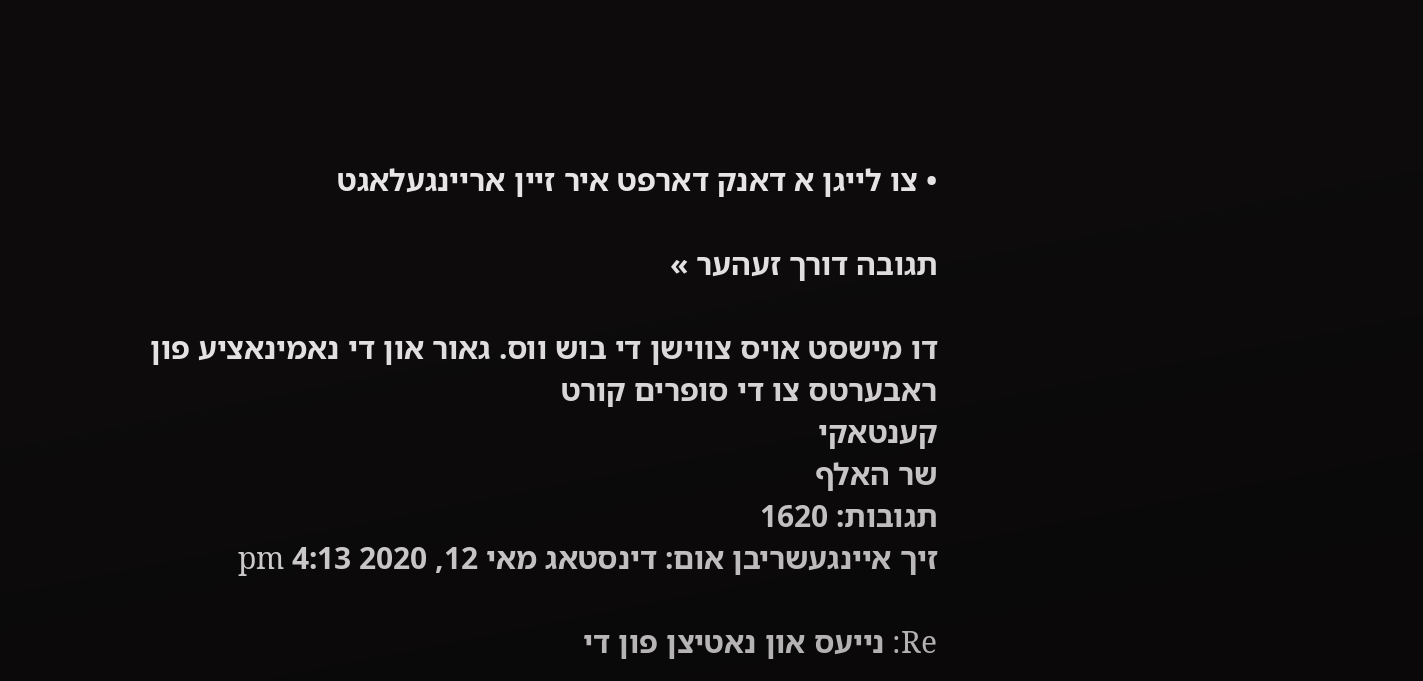• צו לייגן א דאנק דארפט איר זיין אריינגעלאגט

תגובה דורך זעהער »

דו מישסט אויס צווישן די בוש ווס. גאור און די נאמינאציע פון ראבערטס צו די סופרים קורט
קענטאקי
שר האלף
תגובות: 1620
זיך איינגעשריבן אום: דינסטאג מאי 12, 2020 4:13 pm

Re: נייעס און נאטיצן פון די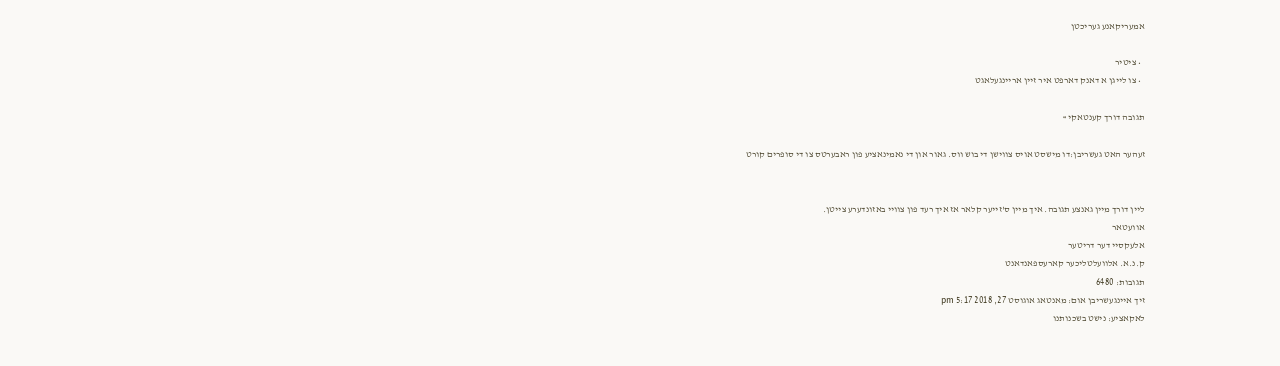אמעריקאנע געריכטן

  • ציטיר
  • צו לייגן א דאנק דארפט איר זיין אריינגעלאגט

תגובה דורך קענטאקי »

זעהער האט געשריבן:דו מישסט אויס צווישן די בוש ווס. גאור און די נאמינאציע פון ראבערטס צו די סופרים קורט


ליין דורך מיין גאנצע תגובה. איך מיין ס'זייער קלאר אז איך רעד פון צוויי באזונדערע צייטן.
אוועטאר
אלעקסיי דער דריטער
ק.נ.א. אלוועלטליכער קארעספאנדאנט
תגובות: 6480
זיך איינגעשריבן אום: מאנטאג אוגוסט 27, 2018 5:17 pm
לאקאציע: נישט בשכנותנו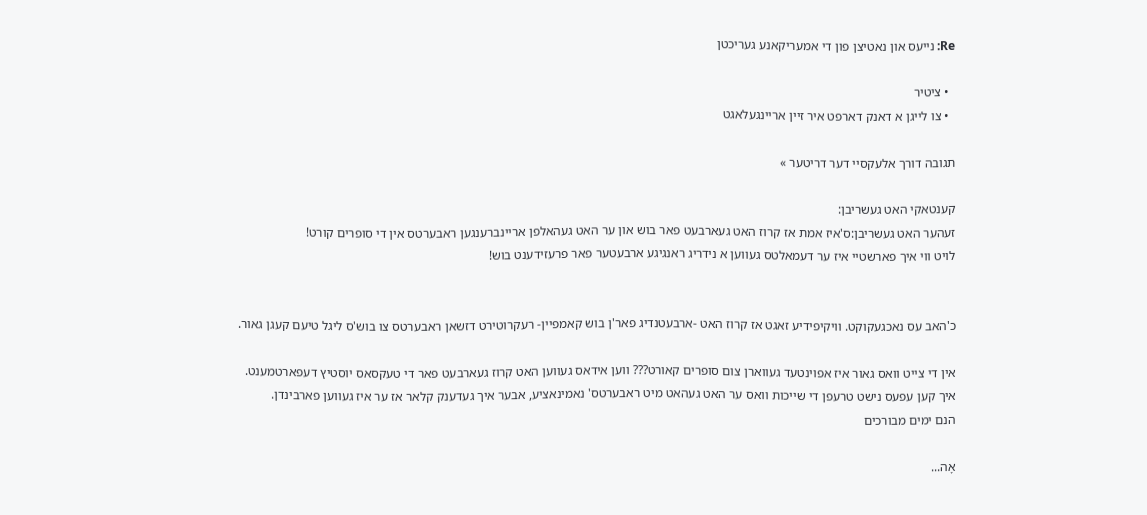Re: נייעס און נאטיצן פון די אמעריקאנע געריכטן

  • ציטיר
  • צו לייגן א דאנק דארפט איר זיין אריינגעלאגט

תגובה דורך אלעקסיי דער דריטער »

קענטאקי האט געשריבן:
זעהער האט געשריבן:ס'איז אמת אז קרוז האט געארבעט פאר בוש און ער האט געהאלפן אריינברענגען ראבערטס אין די סופרים קורט!
לויט ווי איך פארשטיי איז ער דעמאלטס געווען א נידריג ראנגיגע ארבעטער פאר פרעזידענט בוש!


כ'האב עס נאכגעקוקט. וויקיפידיע זאגט אז קרוז האט -ארבעטנדיג פאר'ן בוש קאמפיין- רעקרוטירט דזשאן ראבערטס צו בוש'ס ליגל טיעם קעגן גאור.

אין די צייט וואס גאור איז אפוינטעד געווארן צום סופרים קאורט??? ווען אידאס געווען האט קרוז געארבעט פאר די טעקסאס יוסטיץ דעפארטמענט.
איך קען עפעס נישט טרעפן די שייכות וואס ער האט געהאט מיט ראבערטס' נאמינאציע, אבער איך געדענק קלאר אז ער איז געווען פארבינדן.
הנם ימים מבורכים

אָה...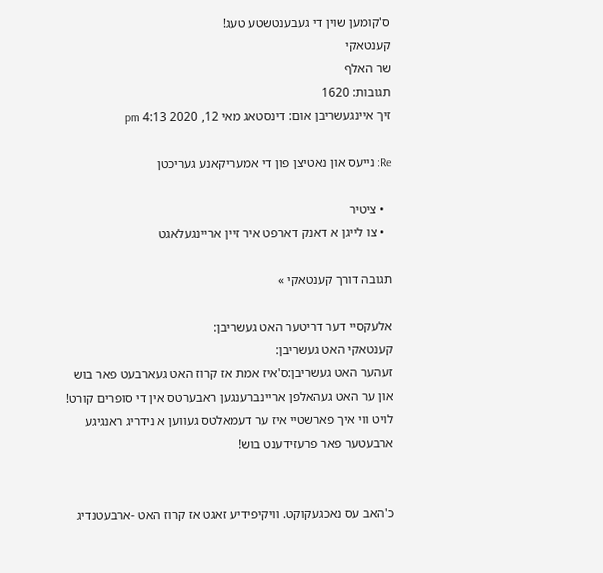ס'קומען שוין די געבענטשטע טעג!
קענטאקי
שר האלף
תגובות: 1620
זיך איינגעשריבן אום: דינסטאג מאי 12, 2020 4:13 pm

Re: נייעס און נאטיצן פון די אמעריקאנע געריכטן

  • ציטיר
  • צו לייגן א דאנק דארפט איר זיין אריינגעלאגט

תגובה דורך קענטאקי »

אלעקסיי דער דריטער האט געשריבן:
קענטאקי האט געשריבן:
זעהער האט געשריבן:ס'איז אמת אז קרוז האט געארבעט פאר בוש און ער האט געהאלפן אריינברענגען ראבערטס אין די סופרים קורט!
לויט ווי איך פארשטיי איז ער דעמאלטס געווען א נידריג ראנגיגע ארבעטער פאר פרעזידענט בוש!


כ'האב עס נאכגעקוקט. וויקיפידיע זאגט אז קרוז האט -ארבעטנדיג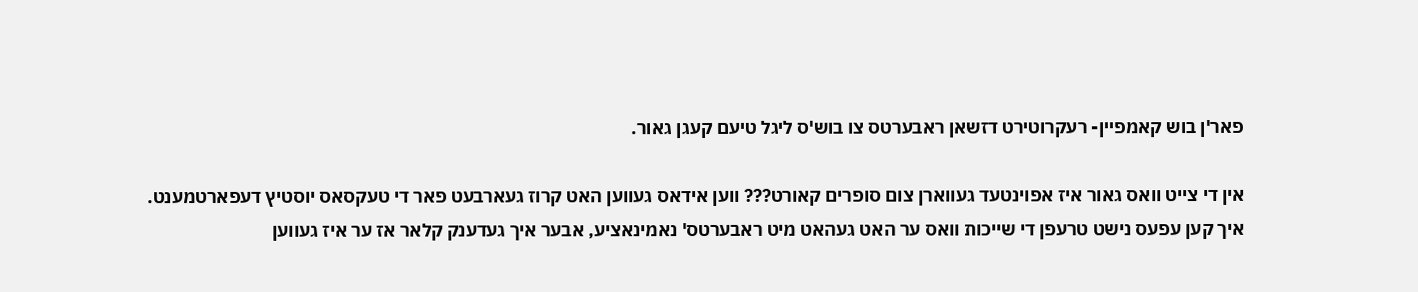פאר'ן בוש קאמפיין- רעקרוטירט דזשאן ראבערטס צו בוש'ס ליגל טיעם קעגן גאור.

אין די צייט וואס גאור איז אפוינטעד געווארן צום סופרים קאורט??? ווען אידאס געווען האט קרוז געארבעט פאר די טעקסאס יוסטיץ דעפארטמענט.
איך קען עפעס נישט טרעפן די שייכות וואס ער האט געהאט מיט ראבערטס' נאמינאציע, אבער איך געדענק קלאר אז ער איז געווען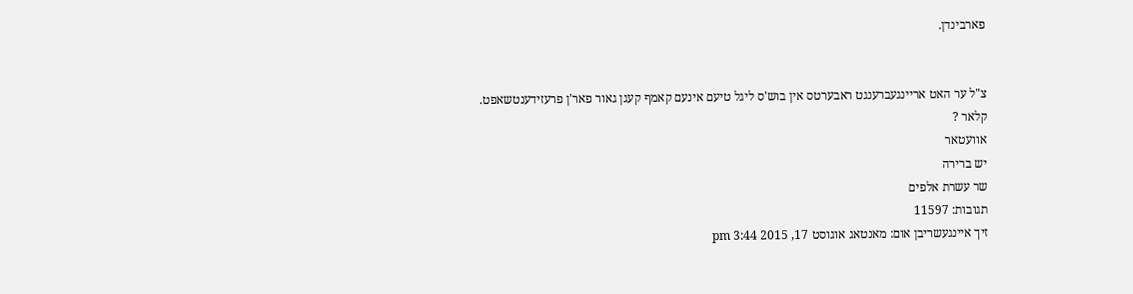פארבינדן.


צ"ל ער האט אריינגעברענגט ראבערטס אין בוש'ס ליגל טיעם אינעם קאמף קעגן גאור פאר'ן פרעזידענטשאפט.
קלאר ?
אוועטאר
יש ברירה
שר עשרת אלפים
תגובות: 11597
זיך איינגעשריבן אום: מאנטאג אוגוסט 17, 2015 3:44 pm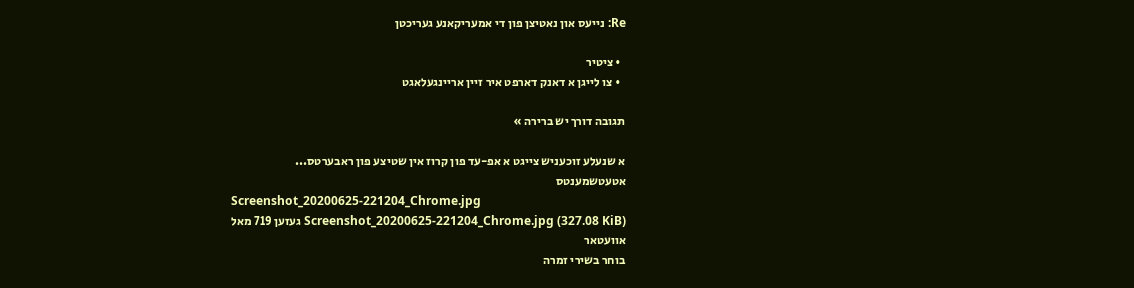Re: נייעס און נאטיצן פון די אמעריקאנע געריכטן

  • ציטיר
  • צו לייגן א דאנק דארפט איר זיין אריינגעלאגט

תגובה דורך יש ברירה »

א שנעלע זוכעניש צייגט א אפ-עד פון קרוז אין שטיצע פון ראבערטס...
אטעטשמענטס
Screenshot_20200625-221204_Chrome.jpg
Screenshot_20200625-221204_Chrome.jpg (327.08 KiB) געזען 719 מאל
אוועטאר
בוחר בשירי זמרה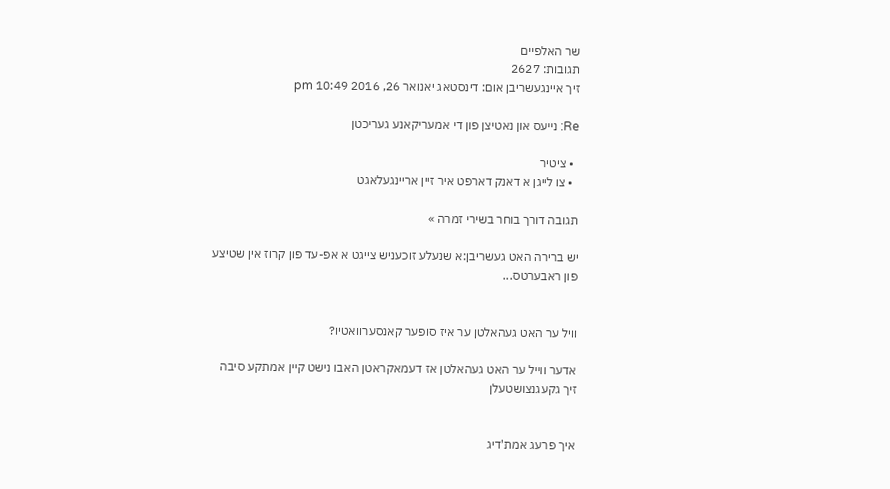שר האלפיים
תגובות: 2627
זיך איינגעשריבן אום: דינסטאג יאנואר 26, 2016 10:49 pm

Re: נייעס און נאטיצן פון די אמעריקאנע געריכטן

  • ציטיר
  • צו לייגן א דאנק דארפט איר זיין אריינגעלאגט

תגובה דורך בוחר בשירי זמרה »

יש ברירה האט געשריבן:א שנעלע זוכעניש צייגט א אפ-עד פון קרוז אין שטיצע פון ראבערטס...


וויל ער האט געהאלטן ער איז סופער קאנסערוואטיו?

אדער ווייל ער האט געהאלטן אז דעמאקראטן האבו נישט קיין אמתקע סיבה זיך גקעגנצושטעלן


איך פרעג אמת'דיג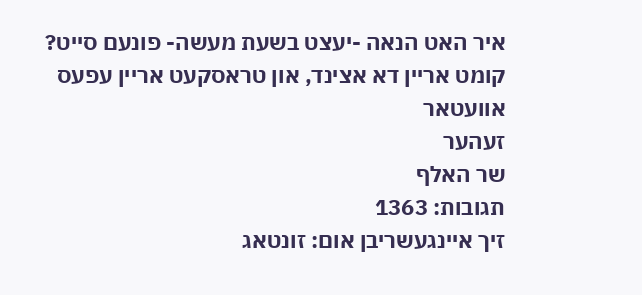איר האט הנאה -יעצט בשעת מעשה- פונעם סייט?
קומט אריין דא אצינד, און טראסקעט אריין עפעס
אוועטאר
זעהער
שר האלף
תגובות: 1363
זיך איינגעשריבן אום: זונטאג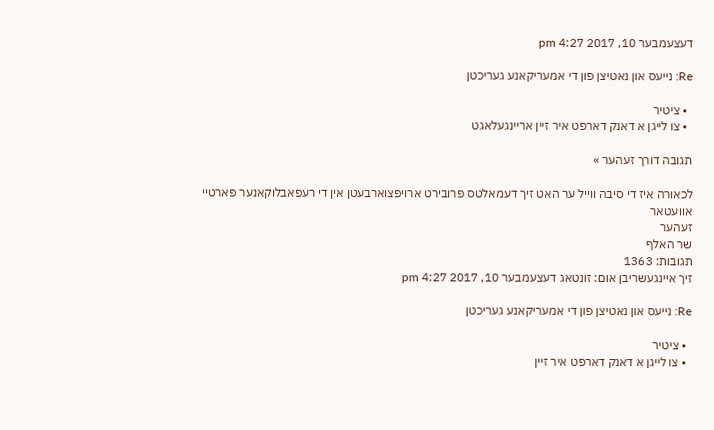דעצעמבער 10, 2017 4:27 pm

Re: נייעס און נאטיצן פון די אמעריקאנע געריכטן

  • ציטיר
  • צו לייגן א דאנק דארפט איר זיין אריינגעלאגט

תגובה דורך זעהער »

לכאורה איז די סיבה ווייל ער האט זיך דעמאלטס פרובירט ארויפצוארבעטן אין די רעפאבלוקאנער פארטיי
אוועטאר
זעהער
שר האלף
תגובות: 1363
זיך איינגעשריבן אום: זונטאג דעצעמבער 10, 2017 4:27 pm

Re: נייעס און נאטיצן פון די אמעריקאנע געריכטן

  • ציטיר
  • צו לייגן א דאנק דארפט איר זיין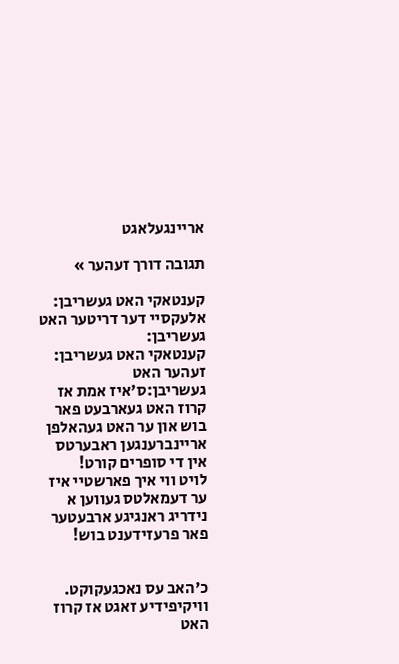אריינגעלאגט

תגובה דורך זעהער »

קענטאקי האט געשריבן:
אלעקסיי דער דריטער האט געשריבן:
קענטאקי האט געשריבן:
זעהער האט געשריבן:ס'איז אמת אז קרוז האט געארבעט פאר בוש און ער האט געהאלפן אריינברענגען ראבערטס אין די סופרים קורט!
לויט ווי איך פארשטיי איז ער דעמאלטס געווען א נידריג ראנגיגע ארבעטער פאר פרעזידענט בוש!


כ'האב עס נאכגעקוקט. וויקיפידיע זאגט אז קרוז האט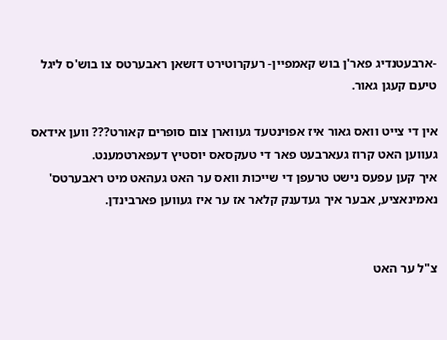-ארבעטנדיג פאר'ן בוש קאמפיין- רעקרוטירט דזשאן ראבערטס צו בוש'ס ליגל טיעם קעגן גאור.

אין די צייט וואס גאור איז אפוינטעד געווארן צום סופרים קאורט??? ווען אידאס געווען האט קרוז געארבעט פאר די טעקסאס יוסטיץ דעפארטמענט.
איך קען עפעס נישט טרעפן די שייכות וואס ער האט געהאט מיט ראבערטס' נאמינאציע, אבער איך געדענק קלאר אז ער איז געווען פארבינדן.


צ"ל ער האט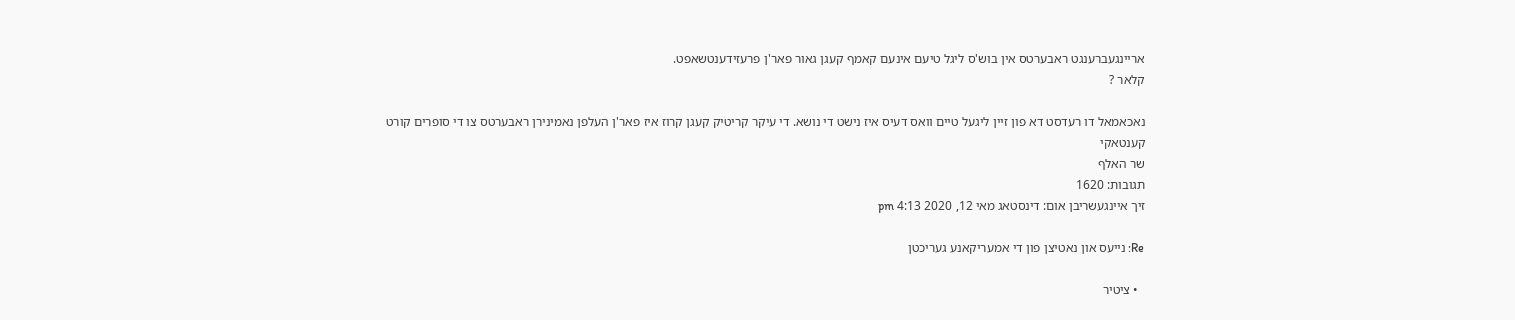אריינגעברענגט ראבערטס אין בוש'ס ליגל טיעם אינעם קאמף קעגן גאור פאר'ן פרעזידענטשאפט.
קלאר ?

נאכאמאל דו רעדסט דא פון זיין ליגעל טיים וואס דעיס איז נישט די נושא. די עיקר קריטיק קעגן קרוז איז פאר'ן העלפן נאמינירן ראבערטס צו די סופרים קורט
קענטאקי
שר האלף
תגובות: 1620
זיך איינגעשריבן אום: דינסטאג מאי 12, 2020 4:13 pm

Re: נייעס און נאטיצן פון די אמעריקאנע געריכטן

  • ציטיר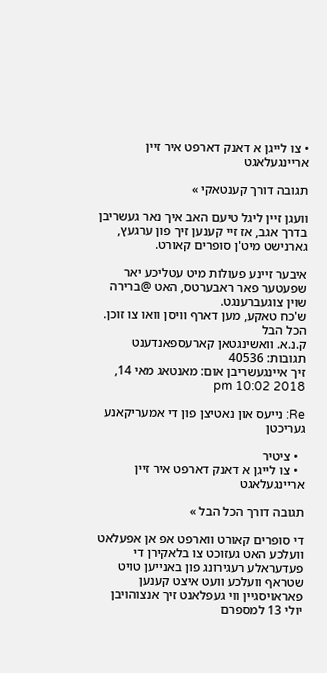• צו לייגן א דאנק דארפט איר זיין אריינגעלאגט

תגובה דורך קענטאקי »

וועגן זיין ליגל טיעם האב איך נאר געשריבן בדרך אגב, אז זיי קענען זיך פון ערגעץ, גארנישט מיט'ן סופרים קאורט.

איבער זיינע פעולות מיט עטליכע יאר שפעטער פאר ראבערטס, האט @ברירה שוין צוגעברענגט.
ש'כח טאקע, מען דארף וויסן וואו צו זוכן.
הכל הבל
ק.נ.א. וואשינגטאן קארעספאנדענט
תגובות: 40536
זיך איינגעשריבן אום: מאנטאג מאי 14, 2018 10:02 pm

Re: נייעס און נאטיצן פון די אמעריקאנע געריכטן

  • ציטיר
  • צו לייגן א דאנק דארפט איר זיין אריינגעלאגט

תגובה דורך הכל הבל »

די סופרים קאורט ווארפט אפ אן אפעלאט וועלכע האט געזוכט צו בלאקירן די פעדעראלע רעגירונג פון באנייען טויט שטראף וועלכע וועט איצט קענען פאראויסגיין ווי געפלאנט זיך אנצוהויבן יולי 13 למספרם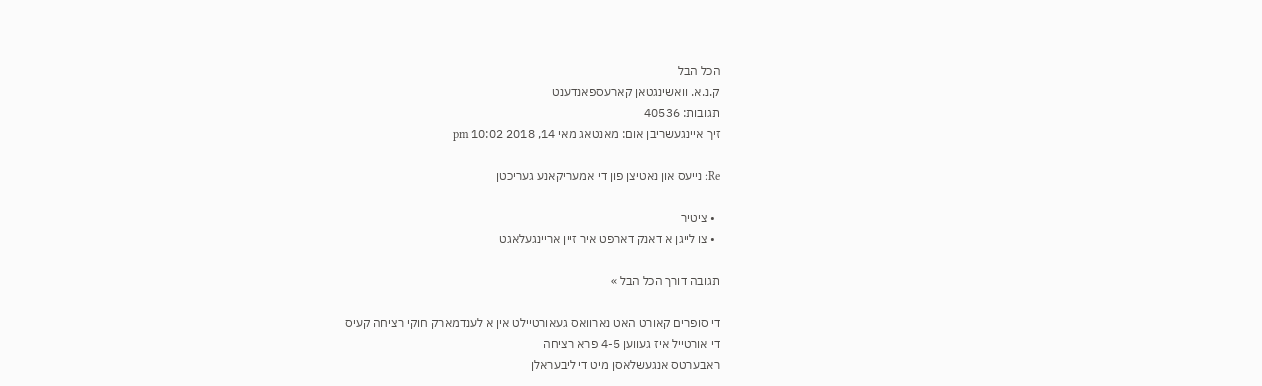הכל הבל
ק.נ.א. וואשינגטאן קארעספאנדענט
תגובות: 40536
זיך איינגעשריבן אום: מאנטאג מאי 14, 2018 10:02 pm

Re: נייעס און נאטיצן פון די אמעריקאנע געריכטן

  • ציטיר
  • צו לייגן א דאנק דארפט איר זיין אריינגעלאגט

תגובה דורך הכל הבל »

די סופרים קאורט האט נארוואס געאורטיילט אין א לענדמארק חוקי רציחה קעיס
די אורטייל איז געווען 4-5 פרא רציחה
ראבערטס אנגעשלאסן מיט די ליבעראלן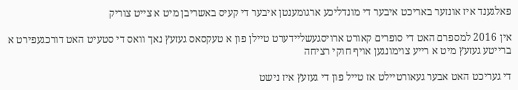פאלגענד איז אונזער באריכט איבער די מונדליכע ארגומענטן איבער די קעיס באשריבן מיט א צייט צוריק

אין 2016 למספרם האט די סופרים קאורט ארויסגעשליידערט טיילן פון א טעקסאס געזעץ נאך וואס די סטעיט האט דורכגעפירט א ברייטע געזעץ מיט א רייע צוימונגען אויף חוקי רציחה

די געריכט האט אבער געאורטיילט אז טייל פון די געזעץ איז נישט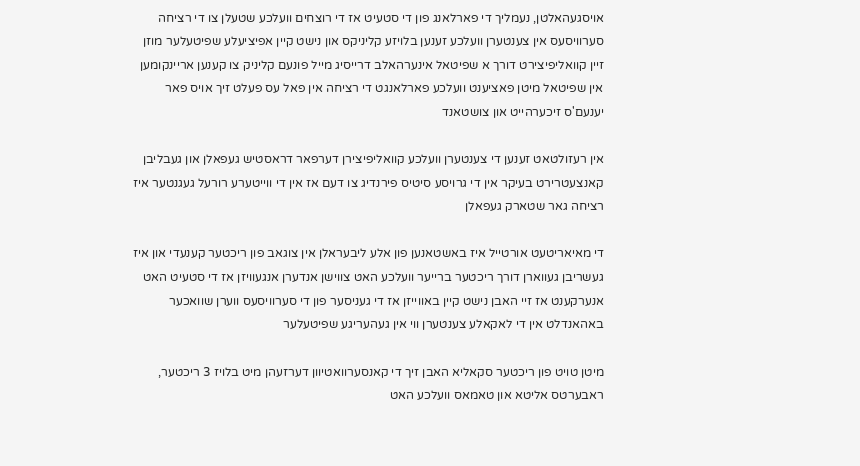אויסגעהאלטן, נעמליך די פארלאנג פון די סטעיט אז די רוצחים וועלכע שטעלן צו די רציחה סערוויסעס אין צענטערן וועלכע זענען בלויזע קליניקס און נישט קיין אפיציעלע שפיטעלער מוזן זיין קוואליפיצירט דורך א שפיטאל אינערהאלב דרייסיג מייל פונעם קליניק צו קענען אריינקומען אין שפיטאל מיטן פאציענט וועלכע פארלאנגט די רציחה אין פאל עס פעלט זיך אויס פאר יענעם'ס זיכערהייט און צושטאנד

אין רעזולטאט זענען די צענטערן וועלכע קוואליפיצירן דערפאר דראסטיש געפאלן און געבליבן קאנצעטרירט בעיקר אין די גרויסע סיטיס פירנדיג צו דעם אז אין די ווייטערע רורעל געגנטער איז רציחה גאר שטארק געפאלן

די מאיאריטעט אורטייל איז באשטאנען פון אלע ליבעראלן אין צוגאב פון ריכטער קענעדי און איז געשריבן געווארן דורך ריכטער ברייער וועלכע האט צווישן אנדערן אנגעוויזן אז די סטעיט האט אנערקענט אז זיי האבן נישט קיין באווייזן אז די געניסער פון די סערוויסעס ווערן שוואכער באהאנדלט אין די לאקאלע צענטערן ווי אין געהעריגע שפיטעלער

מיטן טויט פון ריכטער סקאליא האבן זיך די קאנסערוואטיוון דערזעהן מיט בלויז 3 ריכטער, ראבערטס אליטא און טאמאס וועלכע האט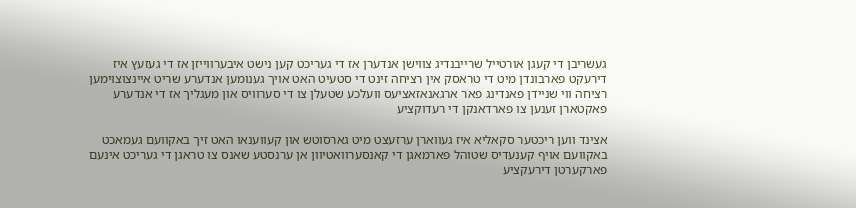געשריבן די קעגן אורטייל שרייבנדיג צווישן אנדערן אז די געריכט קען נישט איבערווייזן אז די געזעץ איז דירעקט פארבונדן מיט די טראסק אין רציחה זינט די סטעיט האט אויך גענומען אנדערע שריט איינצוצוימען רציחה ווי שניידן פאנדינג פאר ארגאנאזאציעס וועלכע שטעלן צו די סערוויס און מעגליך אז די אנדערע פאקטארן זענען צו פארדאנקן די רעדוקציע

אצינד ווען ריכטער סקאליא איז געווארן ערזעצט מיט גארסוטש און קעווענאו האט זיך באקוועם געמאכט באקוועם אויף קענעדיס שטוהל פארמאגן די קאנסערוואטיוון אן ערנסטע שאנס צו טראגן די געריכט אינעם פארקערטן דירעקציע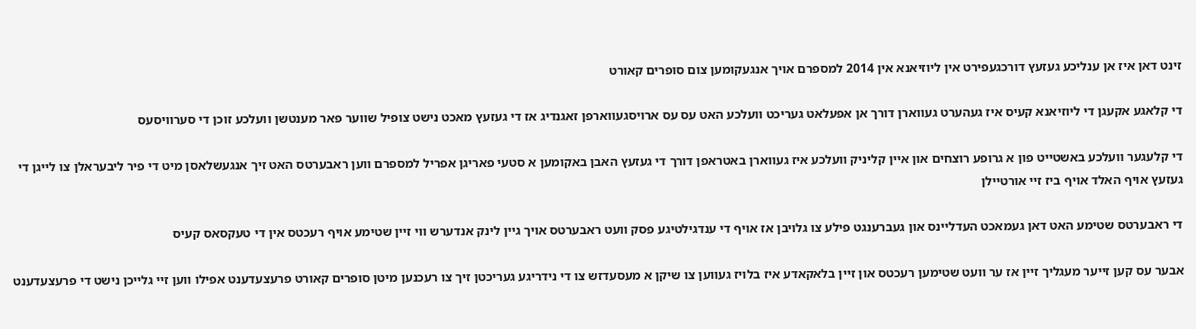זינט דאן איז אן ענליכע געזעץ דורכגעפירט אין ליוזיאנא אין 2014 למספרם אויך אנגעקומען צום סופרים קאורט

די קלאגע אקעגן די ליוזיאנא קעיס איז געהערט געווארן דורך אן אפעלאט געריכט וועלכע האט עס עס ארויסגעווארפן זאגנדיג אז די געזעץ מאכט נישט צופיל שווער פאר מענטשן וועלכע זוכן די סערוויסעס

די קלעגער וועלכע באשטייט פון א גרופע רוצחים און איין קליניק וועלכע איז געווארן באטראפן דורך די געזעץ האבן באקומען א סטעי פאריגן אפריל למספרם ווען ראבערטס האט זיך אנגעשלאסן מיט די פיר ליבעראלן צו לייגן די געזעץ אויף האלד אויף ביז זיי אורטיילן

די ראבערטס שטימע האט דאן געמאכט העדליינס און געברענגט פילע צו גלויבן אז אויף די ענדגילטיגע פסק וועט ראבערטס אויך גיין לינק אנדערש ווי זיין שטימע אויף רעכטס אין די טעקסאס קעיס

אבער עס קען זייער מעגליך זיין אז ער וועט שטימען רעכטס און זיין בלאקאדע איז בלויז געווען צו שיקן א מעסעדזש צו די נידריגע געריכטן זיך צו רעכנען מיטן סופרים קאורט פרעצעדענט אפילו ווען זיי גלייכן נישט די פרעצעדענט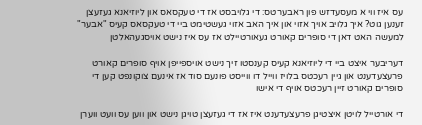עס איז ווי א מעסעדזש פון ראבערטס: די גלויבסט אז די טעקסאס און ליוזיאנא געזעצן זענען גוט? איך גלויב אויך אזוי און איך האב אזוי געשטימט ביי די טעקסאס קעיס "אבער" למעשה האט דאן די סופרים קאורט געאורטיילט אז עס איז נישט אויסגעהאלטן

דעריבער איצט ביי די ליוזיאנא קעיס קענסטו זיך נישט אויספייפן אויף סופרים קאורט פרעצעדענט און גיין רעכטס בלויז ווייל דו ווייסט פונעם סוד אז אינעם צוקונפט קען די סופרים קאורט זיין רעכטס אויף די אישו

די אורטייל לויטן איצטיגן פרעצעדענט איז אז די געזעצן טויגן נישט און ווען עס וועט ווערן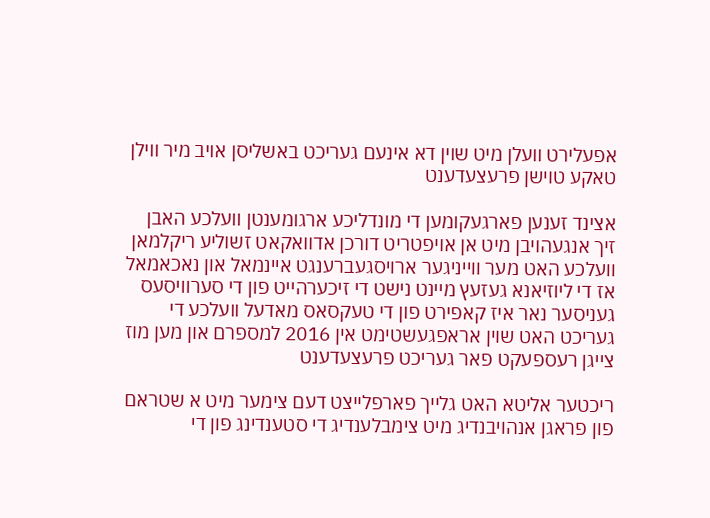אפעלירט וועלן מיט שוין דא אינעם געריכט באשליסן אויב מיר ווילן טאקע טוישן פרעצעדענט

אצינד זענען פארגעקומען די מונדליכע ארגומענטן וועלכע האבן זיך אנגעהויבן מיט אן אויפטריט דורכן אדוואקאט זשוליע ריקלמאן וועלכע האט מער ווייניגער ארויסגעברענגט איינמאל און נאכאמאל אז די ליוזיאנא געזעץ מיינט נישט די זיכערהייט פון די סערוויסעס געניסער נאר איז קאפירט פון די טעקסאס מאדעל וועלכע די געריכט האט שוין אראפגעשטימט אין 2016 למספרם און מען מוז צייגן רעספעקט פאר געריכט פרעצעדענט

ריכטער אליטא האט גלייך פארפלייצט דעם צימער מיט א שטראם פון פראגן אנהויבנדיג מיט צימבלענדיג די סטענדינג פון די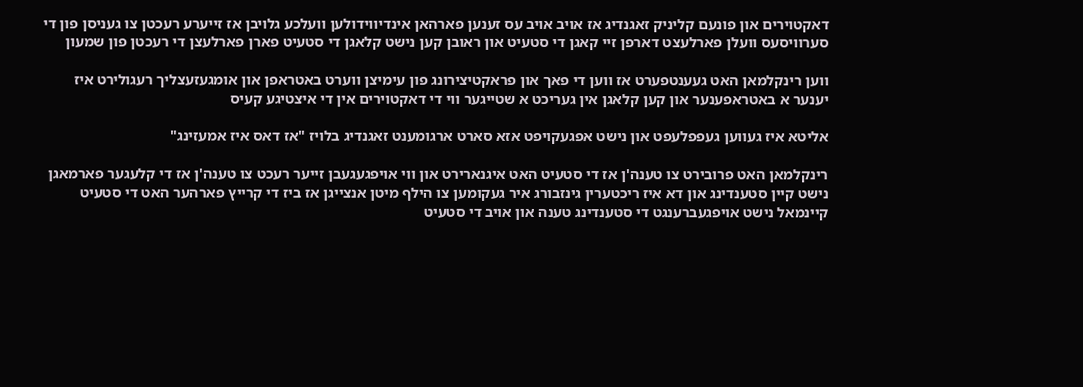דאקטוירים און פונעם קליניק זאגנדיג אז אויב אויב עס זענען פארהאן אינדיווידולען וועלכע גלויבן אז זייערע רעכטן צו געניסן פון די סערוויסעס וועלן פארלעצט דארפן זיי קאגן די סטעיט און ראובן קען נישט קלאגן די סטעיט פארן פארלעצן די רעכטן פון שמעון

ווען רינקלמאן האט געענטפערט אז ווען די פאך און פראקטיצירונג פון עימיצן ווערט באטראפן און אומגעזעצליך רעגולירט איז יענער א באטראפענער און קען קלאגן אין געריכט א שטייגער ווי די דאקטוירים אין די איצטיגע קעיס

אליטא איז געווען געפפלעפט און נישט אפגעקויפט אזא סארט ארגומענט זאגנדיג בלויז "אז דאס איז אמעזינג"

רינקלמאן האט פרובירט צו טענה'ן אז די סטעיט האט איגנארירט און ווי אויפגעגעבן זייער רעכט צו טענה'ן אז די קלעגער פארמאגן נישט קיין סטענדינג און דא איז ריכטערין גינזבורג איר געקומען צו הילף מיטן אנצייגן אז ביז די קרייץ פארהער האט די סטעיט קיינמאל נישט אויפגעברענגט די סטענדינג טענה און אויב די סטעיט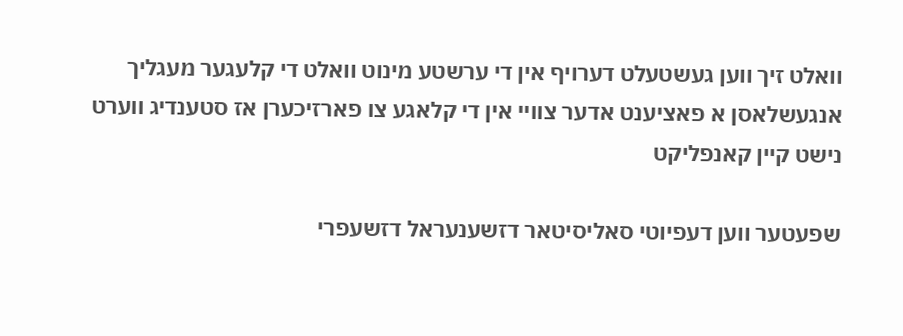וואלט זיך ווען געשטעלט דערויף אין די ערשטע מינוט וואלט די קלעגער מעגליך אנגעשלאסן א פאציענט אדער צוויי אין די קלאגע צו פארזיכערן אז סטענדיג ווערט נישט קיין קאנפליקט

שפעטער ווען דעפיוטי סאליסיטאר דזשענעראל דזשעפרי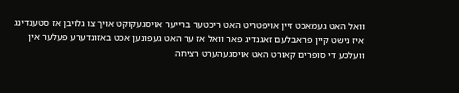וואל האט געמאכט זיין אויפטריט האט ריכטער ברייער אויסגעקוקט אויך צו גלויבן אז סטענדינג איז נישט קיין פראבלעם זאגנדיג פאר וואל אז ער האט געפונען אכט באזונדערע פעלער אין וועלכע די סופרים קאורט האט אויסגעהערט רציחה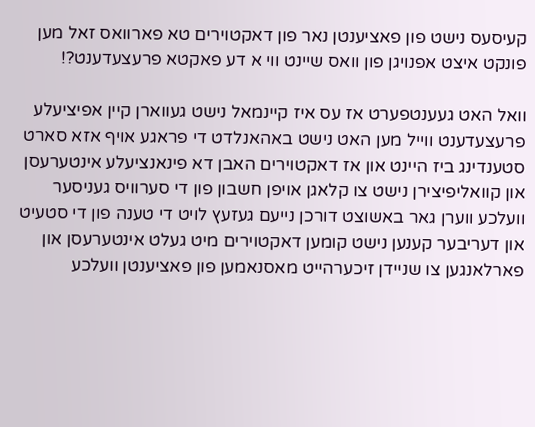קעיסעס נישט פון פאציענטן נאר פון דאקטוירים טא פארוואס זאל מען פונקט איצט אפנויגן פון וואס שיינט ווי א דע פאקטא פרעצעדענט?!

וואל האט געענטפערט אז עס איז קיינמאל נישט געווארן קיין אפיציעלע פרעצעדענט ווייל מען האט נישט באהאנלדט די פראגע אויף אזא סארט סטענדינג ביז היינט און אז דאקטוירים האבן דא פינאנציעלע אינטערעסן און קוואליפיצירן נישט צו קלאגן אויפן חשבון פון די סערוויס געניסער וועלכע ווערן גאר באשוצט דורכן נייעם געזעץ לויט די טענה פון די סטעיט און דעריבער קענען נישט קומען דאקטוירים מיט געלט אינטערעסן און פארלאנגען צו שניידן זיכערהייט מאסנאמען פון פאציענטן וועלכע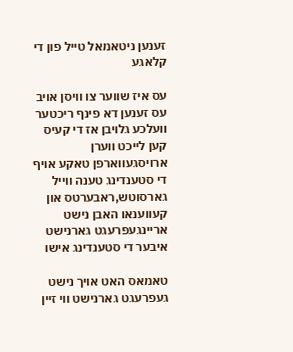זענען ניטאמאל טייל פון די קלאגע

עס איז שווער צו וויסן אויב עס זענען דא פינף ריכטער וועלכע גלויבן אז די קעיס קען לייכט ווערן ארויסגעווארפן טאקע אויף די סטענדינג טענה ווייל גארסוטש,ראבערטס און קעווענאו האבן נישט אריינגעפרעגט גארנישט איבער די סטענדינג אישו

טאמאס האט אויך נישט געפרעגט גארנישט ווי זיין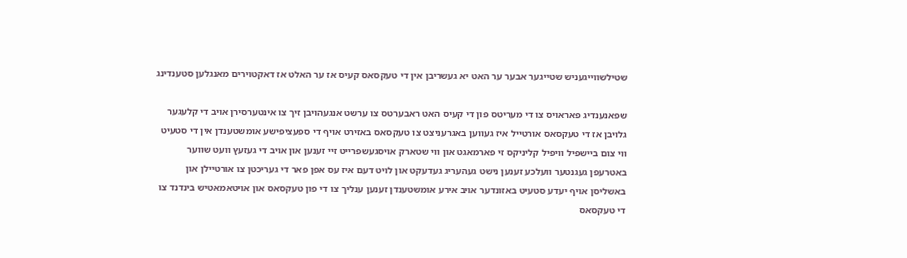שטילשווייגעניש שטייגער אבער ער האט יא געשריבן אין די טעקסאס קעיס אז ער האלט אז דאקטוירים מאנגלען סטענדינג

שפאנענדיג פאראויס צו די מעריטס פון די קעיס האט ראבערטס צו ערשט אנגעהויבן זיך צו אינטערסירן אויב די קלעגער גלויבן אז די טעקסאס אורטייל איז געווען באגרעניצט צו טעקסאס באזירט אויף די ספעציפישע אומשטענדן אין די סטעיט ווי צום ביישפיל וויפיל קליניקס זי פארמאגט און ווי שטארק אויסגעשפרייט זיי זענען און אויב די געזעץ וועט שווער באטרעפן געגנטער וועלכע זענען נישט געהעריג געדעקט און לויט דעם איז עס אפן פאר די געריכטן צו אורטיילן און באשליסן אויף יעדע סטעיט באזונדער אויב אירע אומשטענדן זענען ענליך צו די פון טעקסאס און אויטאמאטיש בינדנד צו די טעקסאס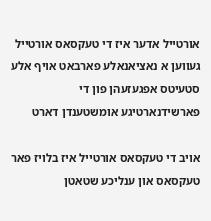אורטייל אדער איז די טעקסאס אורטייל געווען א נאציאנאלע פארבאט אויף אלע סטעיטס אפגעזעהן פון די פארשידנארטיגע אומשטענדן דארט

אויב די טעקסאס אורטייל איז בלויז פאר טעקסאס און ענליכע שטאטן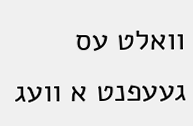וואלט עס געעפנט א וועג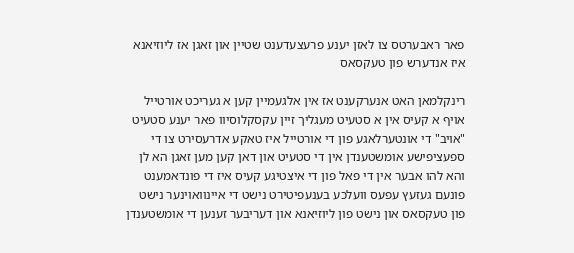פאר ראבערטס צו לאזן יענע פרעצעדענט שטיין און זאגן אז ליוזיאנא איז אנדערש פון טעקסאס

רינקלמאן האט אנערקענט אז אין אלגעמיין קען א געריכט אורטייל אויף א קעיס אין א סטעיט מעגליך זיין עקסקלוסיוו פאר יענע סטעיט "אויב" די אונטערלאגע פון די אורטייל איז טאקע אדרעסירט צו די ספעציפישע אומשטענדן אין די סטעיט און דאן קען מען זאגן הא לן והא להו אבער אין די פאל פון די איצטיגע קעיס איז די פונדאמענט פונעם געזעץ עפעס וועלכע בענעפיטירט נישט די איינוואוינער נישט פון טעקסאס און נישט פון ליוזיאנא און דעריבער זענען די אומשטענדן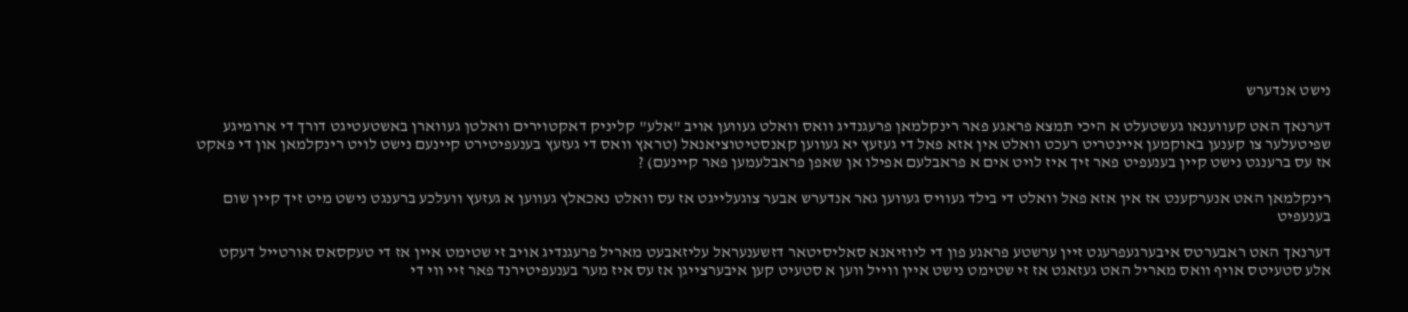נישט אנדערש

דערנאך האט קעווענאו געשטעלט א היכי תמצא פראגע פאר רינקלמאן פרעגנדיג וואס וואלט געווען אויב "אלע" קליניק דאקטוירים וואלטן געווארן באשטעטיגט דורך די ארומיגע שפיטעלער צו קענען באוקמען איינטריט רעכט וואלט אין אזא פאל די געזעץ יא געווען קאנסטיטוציאנאל (טראץ וואס די געזעץ בענעפיטירט קיינעם נישט לויט רינקלמאן און די פאקט אז עס ברענגט נישט קיין בענעפיט פאר זיך איז לויט אים א פראבלעם אפילו אן שאפן פראבלעמען פאר קיינעם) ?

רינקלמאן האט אנערקענט אז אין אזא פאל וואלט די בילד געוויס געווען גאר אנדערש אבער צוגעלייגט אז עס וואלט נאכאלץ געווען א געזעץ וועלכע ברענגט נישט מיט זיך קיין שום בענעפיט

דערנאך האט ראבערטס איבערגעפרעגט זיין ערשטע פראגע פון די ליוזיאנא סאליסיטאר דזשענעראל עליזאבעט מאריל פרעגנדיג אויב זי שטימט איין אז די טעקסאס אורטייל דעקט אלע סטעיטס אויף וואס מאריל האט געזאגט אז זי שטימט נישט איין ווייל ווען א סטעיט קען איבערצייגן אז עס איז מער בענעפיטירנד פאר זיי ווי די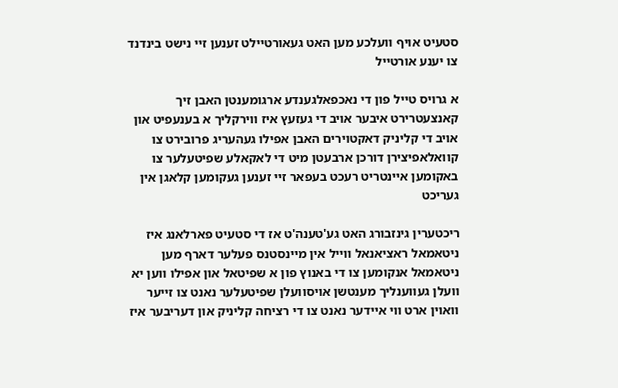סטעיט אויף וועלכע מען האט געאורטיילט זענען זיי נישט בינדנד צו יענע אורטייל

א גרויס טייל פון די נאכפאלגענדע ארגומענטן האבן זיך קאנצעטרירט איבער אויב די געזעץ איז ווירקליך א בענעפיט און אויב די קליניק דאקטוירים האבן אפילו געהעריג פרובירט צו קוואלאפיצירן דורכן ארבעטן מיט די לאקאלע שפיטעלער צו באקומען איינטריט רעכט בעפאר זיי זענען געקומען קלאגן אין געריכט

ריכטערין גינזבורג האט גע'טענה'ט אז די סטעיט פארלאנג איז ניטאמאל ראציאנאל ווייל אין מיינסטנס פעלער דארף מען ניטאמאל אנקומען צו די באנוץ פון א שפיטאל און אפילו ווען יא וועלן געווענליך מענטשן אויסוועלן שפיטעלער נאנט צו זייער וואוין ארט ווי איידער נאנט צו די רציחה קליניק און דעריבער איז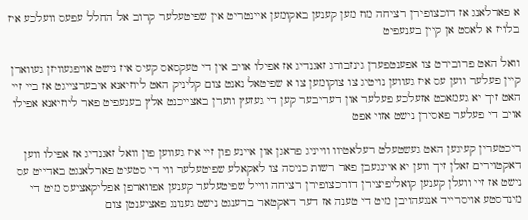א פארלאנג אז דוכצופירן רציחה מוז מען קענען באקומען איינטריט אין שפיטעלער קרוב אל החלל עפעס וועלכע איז בלויז א לאסט אן קיין בענעפיט

וואל האט פרובירט צו אפענטפערן גינזבורג זאגנדיג אז אפילו אויב אין די טעקסאס קעיס איז נישט אויפגעוויזן געווארן קיין פעלער ווען עס איז געווען נויטיג צו צוקומען צו א שפיטאל נאנט צום קליניק האט ליוזיאנא איבערצייגט אז ביי זיי האט זיך יא געמאכט אזעלכע פעלער און דעריבער קען די געזעץ ווערן באצייכנט אלץ בענעפיט פאר ליוזיאנא אפילו אויב די פעלער פאסירן נישט אזוי אפט

ריכטערין קעיגען האט געשטעלט רעלאטיוו ווייניג פראגן און איינע פון זיי איז געווען פון וואל זאגנדיג אז אפילו ווען דאקטוירים זאלן זיך ווען יא איינגעבן פאר רשות כניסה צו לאקאלע שפיטעלער ווי די סטעיט פארלאנגט באדייט עס נישט אז זיי וועלן קענען קואליפיצירן דורכצופירן רציחה ווייל שפיטעלער קענען אפווארפן אפליקאציעס מיט די מינדסטע אויסרייד אנגעהויבן מיט די טענה אז דער דאקטאר ברענגט נישט גענונג פאציענטן צום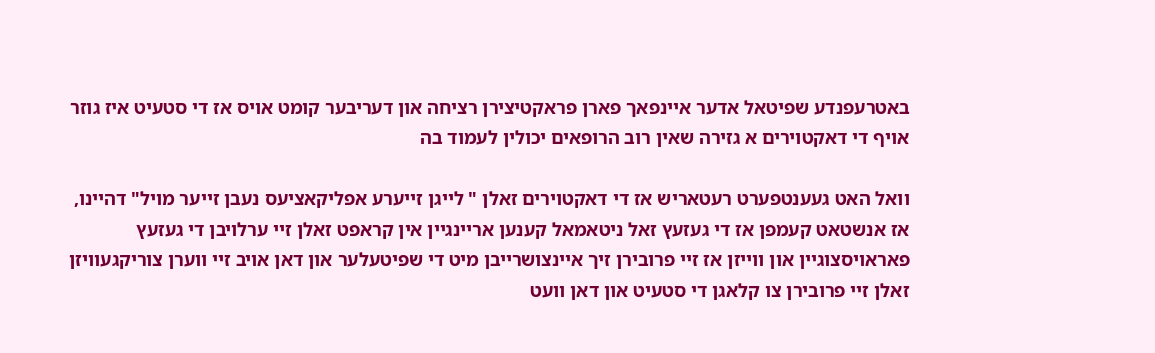באטרעפנדע שפיטאל אדער איינפאך פארן פראקטיצירן רציחה און דעריבער קומט אויס אז די סטעיט איז גוזר אויף די דאקטוירים א גזירה שאין רוב הרופאים יכולין לעמוד בה

וואל האט געענטפערט רעטאריש אז די דאקטוירים זאלן " לייגן זייערע אפליקאציעס נעבן זייער מויל" דהיינו, אז אנשטאט קעמפן אז די געזעץ זאל ניטאמאל קענען אריינגיין אין קראפט זאלן זיי ערלויבן די געזעץ פאראויסצוגיין און ווייזן אז זיי פרובירן זיך איינצושרייבן מיט די שפיטעלער און דאן אויב זיי ווערן צוריקגעוויזן זאלן זיי פרובירן צו קלאגן די סטעיט און דאן וועט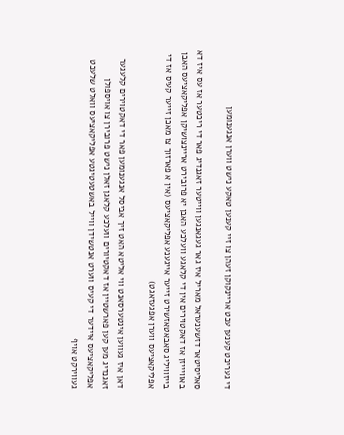די געריכט קענען עכט אריינקוקן זעהן צו זיי קענען טאקע נישט ווערן אנגענומען

סאליסיטאר דזשענעראל מאריל איז גאר געגאנגען ווייטער זאגנדיג פאר די ריכטער אז עס איז דא באוויייזן אז דאקטוירים אין די קלאגע וועלכע האבן יא פרובירט אריינצושיקן אפליקאציעס האבן בייזוויליג סאבאטאזשירט זייער אייגענע אפליקאציעס (אין א פארזוך צו מאכן זייער קעיס אז די אפליקאציעס ווערן אפגעזאגט)

דאן איז געווען אינטערסאנט ווי אליטא האט זיך אביסל אנגענומען פאר די דאקטוירים קלעגער זאגנדיג מען קען פארשטיין אז דאקטיורים וועלכע קלאגן זאלן נישט פרובירן צו אויספולן אפליקאציעס איידער די קעיס ווערט אנטשידן ווייל באשטעטיגטע אפליקאציעס וואלט שלעכט געווירקט אויף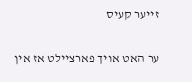זייער קעיס

ער האט אויך פארציילט אז אין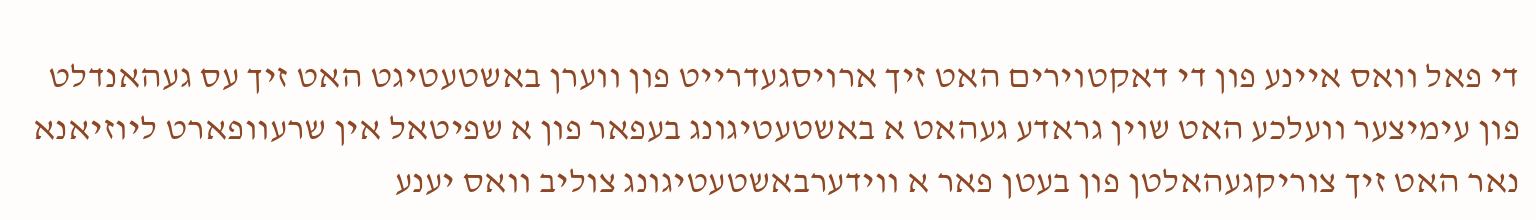די פאל וואס איינע פון די דאקטוירים האט זיך ארויסגעדרייט פון ווערן באשטעטיגט האט זיך עס געהאנדלט פון עימיצער וועלכע האט שוין גראדע געהאט א באשטעטיגונג בעפאר פון א שפיטאל אין שרעוופארט ליוזיאנא נאר האט זיך צוריקגעהאלטן פון בעטן פאר א ווידערבאשטעטיגונג צוליב וואס יענע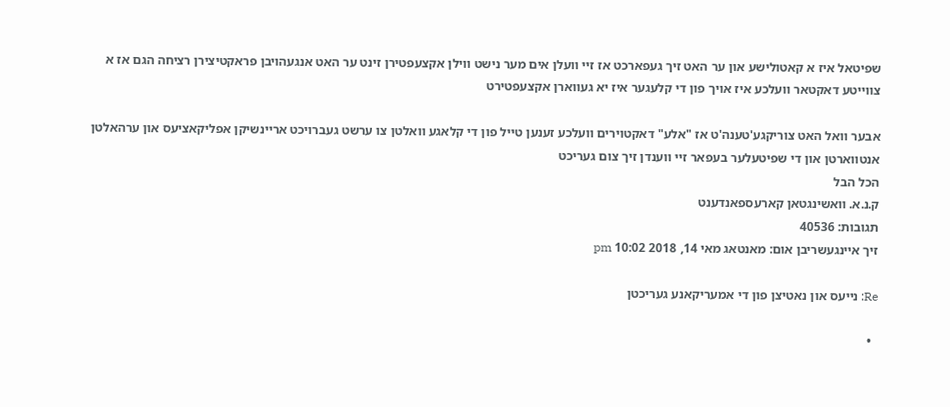שפיטאל איז א קאטולישע און ער האט זיך געפארכט אז זיי וועלן אים מער נישט ווילן אקצעפטירן זינט ער האט אנגעהויבן פראקטיצירן רציחה הגם אז א צווייטע דאקטאר וועלכע איז אויך פון די קלעגער איז יא געווארן אקצעפטירט

אבער וואל האט צוריקגע'טענה'ט אז "אלע" דאקטוירים וועלכע זענען טייל פון די קלאגע וואלטן צו ערשט געברויכט אריינשיקן אפליקאציעס און ערהאלטן אנטווארטן און די שפיטעלער בעפאר זיי ווענדן זיך צום געריכט
הכל הבל
ק.נ.א. וואשינגטאן קארעספאנדענט
תגובות: 40536
זיך איינגעשריבן אום: מאנטאג מאי 14, 2018 10:02 pm

Re: נייעס און נאטיצן פון די אמעריקאנע געריכטן

  •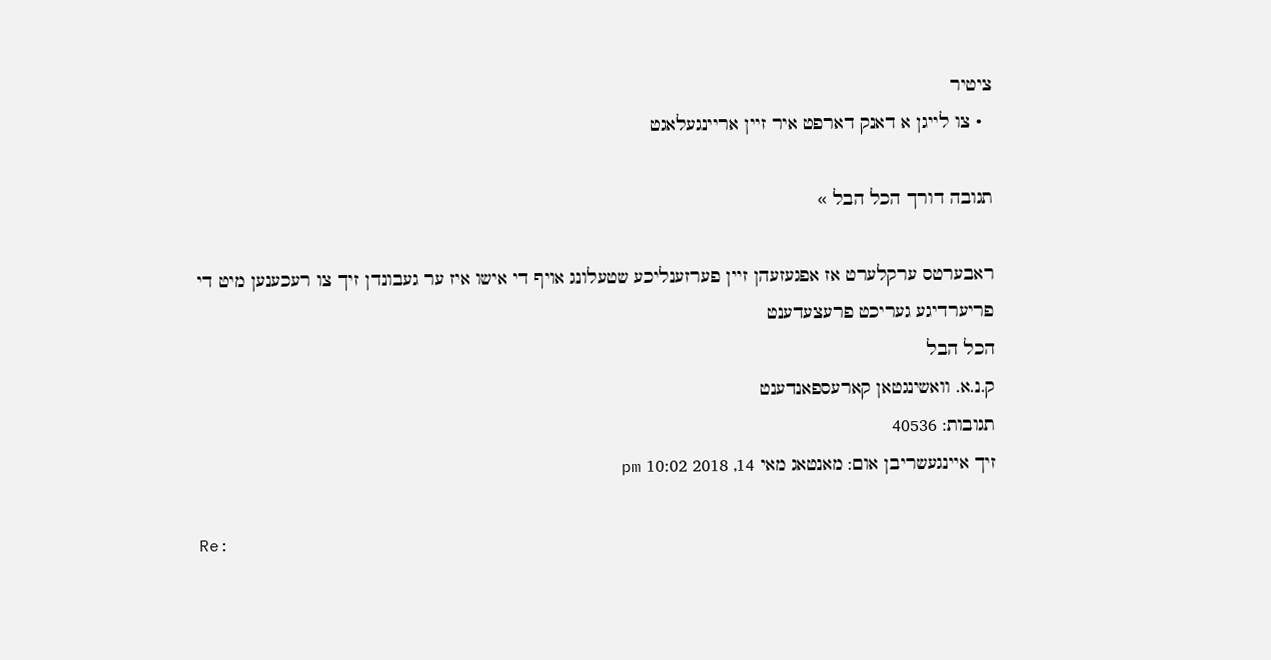ציטיר
  • צו לייגן א דאנק דארפט איר זיין אריינגעלאגט

תגובה דורך הכל הבל »

ראבערטס ערקלערט אז אפגעזעהן זיין פערזענליכע שטעלונג אויף די אישו איז ער געבונדן זיך צו רעכענען מיט די פריערדיגע געריכט פרעצעדענט
הכל הבל
ק.נ.א. וואשינגטאן קארעספאנדענט
תגובות: 40536
זיך איינגעשריבן אום: מאנטאג מאי 14, 2018 10:02 pm

Re: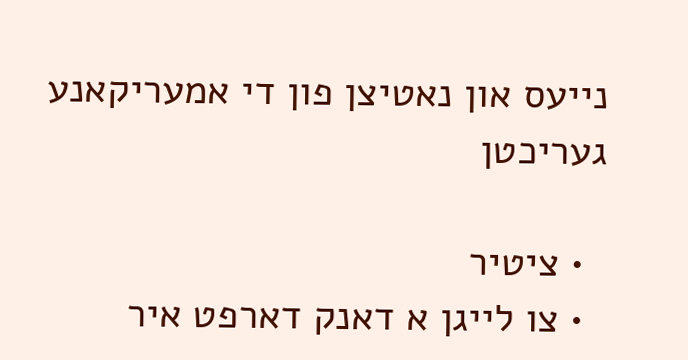נייעס און נאטיצן פון די אמעריקאנע געריכטן

  • ציטיר
  • צו לייגן א דאנק דארפט איר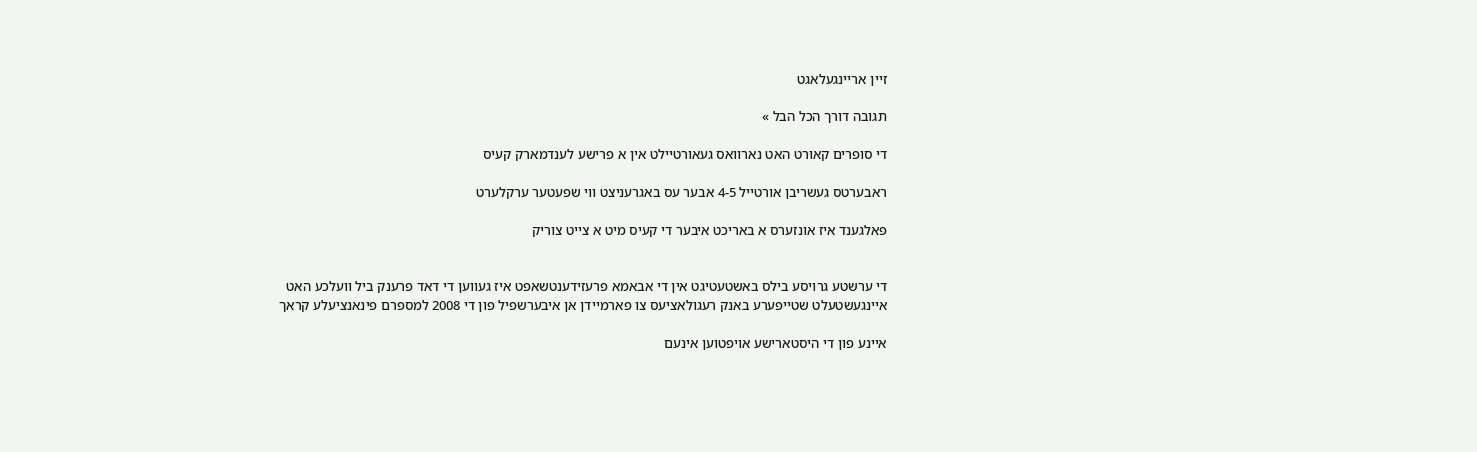זיין אריינגעלאגט

תגובה דורך הכל הבל »

די סופרים קאורט האט נארוואס געאורטיילט אין א פרישע לענדמארק קעיס

ראבערטס געשריבן אורטייל 4-5 אבער עס באגרעניצט ווי שפעטער ערקלערט

פאלגענד איז אונזערס א באריכט איבער די קעיס מיט א צייט צוריק


די ערשטע גרויסע בילס באשטעטיגט אין די אבאמא פרעזידענטשאפט איז געווען די דאד פרענק ביל וועלכע האט איינגעשטעלט שטייפערע באנק רעגולאציעס צו פארמיידן אן איבערשפיל פון די 2008 למספרם פינאנציעלע קראך

איינע פון די היסטארישע אויפטוען אינעם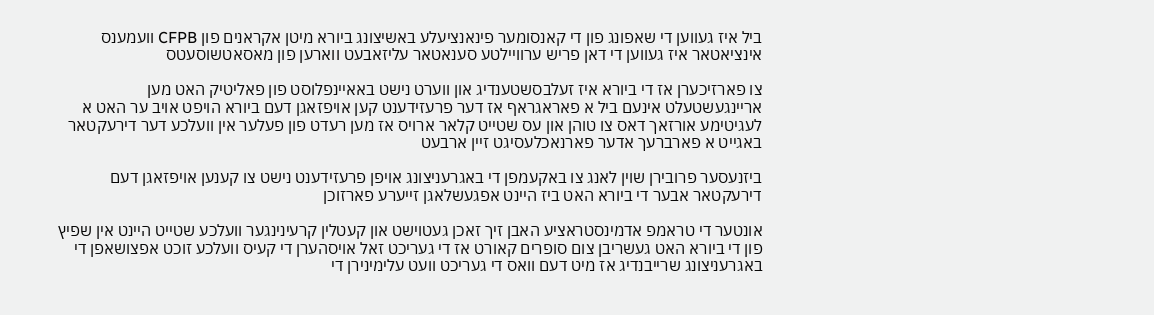ביל איז געווען די שאפונג פון די קאנסומער פינאנציעלע באשיצונג ביורא מיטן אקראנים פון CFPB וועמענס אינציאטאר איז געווען די דאן פריש ערוויילטע סענאטאר עליזאבעט ווארען פון מאסאטשוסעטס

צו פארזיכערן אז די ביורא איז זעלבסשטענדיג און ווערט נישט באאיינפלוסט פון פאליטיק האט מען אריינגעשטעלט אינעם ביל א פאראגראף אז דער פרעזידענט קען אויפזאגן דעם ביורא הויפט אויב ער האט א לעגיטימע אורזאך דאס צו טוהן און עס שטייט קלאר ארויס אז מען רעדט פון פעלער אין וועלכע דער דירעקטאר באגייט א פארברעך אדער פארנאכלעסיגט זיין ארבעט

ביזנעסער פרובירן שוין לאנג צו באקעמפן די באגרעניצונג אויפן פרעזידענט נישט צו קענען אויפזאגן דעם דירעקטאר אבער די ביורא האט ביז היינט אפגעשלאגן זייערע פארזוכן

אונטער די טראמפ אדמינסטראציע האבן זיך זאכן געטוישט און קעטלין קרעינינגער וועלכע שטייט היינט אין שפיץ פון די ביורא האט געשריבן צום סופרים קאורט אז די געריכט זאל אויסהערן די קעיס וועלכע זוכט אפצושאפן די באגרעניצונג שרייבנדיג אז מיט דעם וואס די געריכט וועט עלימינירן די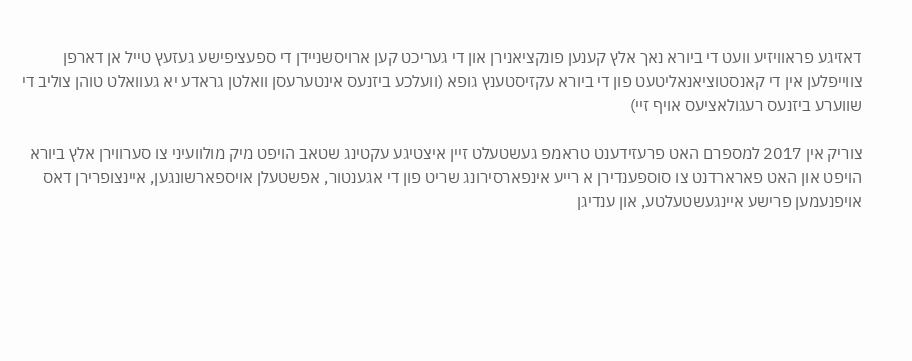דאזיגע פראוויזיע וועט די ביורא נאך אלץ קענען פונקציאנירן און די געריכט קען ארויסשניידן די ספעציפישע געזעץ טייל אן דארפן צווייפלען אין די קאנסטוציאנאליטעט פון די ביורא עקזיסטענץ גופא (וועלכע ביזנעס אינטערעסן וואלטן גראדע יא געוואלט טוהן צוליב די שווערע ביזנעס רעגולאציעס אויף זיי)

צוריק אין 2017 למספרם האט פרעזידענט טראמפ געשטעלט זיין איצטיגע עקטינג שטאב הויפט מיק מולוועיני צו סערווירן אלץ ביורא הויפט און האט פארארדנט צו סוספענדירן א רייע אינפארסירונג שריט פון די אגענטור, אפשטעלן אויספארשונגען, איינצופרירן דאס אויפנעמען פרישע איינגעשטעלטע, און ענדיגן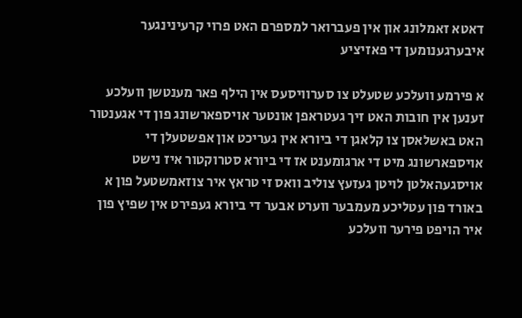דאטא זאמלונג און אין פעברואר למספרם האט פרוי קרעינינגער איבערגענומען די פאזיציע

א פירמע וועלכע שטעלט צו סערוויסעס אין הילף פאר מענטשן וועלכע זענען אין חובות האט זיך געטראפן אונטער אויספארשונג פון די אגענטור האט באשלאסן צו קלאגן די ביורא אין געריכט און אפשטעלן די אויספארשונג מיט די ארגומענט אז די ביורא סטרוקטור איז נישט אויסגעהאלטן לויטן געזעץ צוליב וואס זי טראץ איר צוזאמשטעל פון א באורד פון עטליכע מעמבער ווערט אבער די ביורא געפירט אין שפיץ פון איר הויפט פירער וועלכע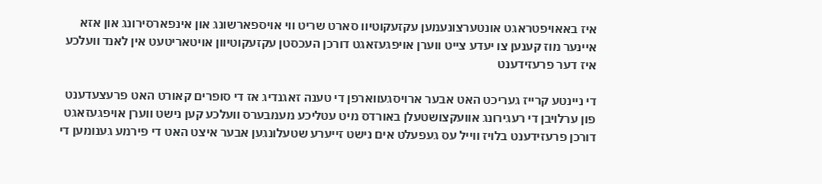איז באאויפטראגט אונטערצונעמען עקזעקוטיוו סארט שריט ווי אויספארשונג און אינפארסירונג און אזא איינער מוז קענען צו יעדע צייט ווערן אויפגעזאגט דורכן העכסטן עקזעקוטיוון אויטאריטעט אין לאנד וועלכע איז דער פרעזידענט

די ניינטע קרייז געריכט האט אבער ארויסגעווארפן די טענה זאגנדיג אז די סופרים קאורט האט פרעצעדענט פון ערלויבן די רעגירונג אוועקצושטעלן באורדס מיט עטליכע מעמבערס וועלכע קען נישט ווערן אויפגעזאגט דורכן פרעזידענט בלויז ווייל עס געפעלט אים נישט זייערע שטעלונגען אבער איצט האט די פירמע גענומען די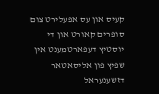קעיס און עס אפעלירט צום סופרים קאורט און די יוסטיץ דעפארטמענט אין שפיץ פון אליסאטאר דזשענעראל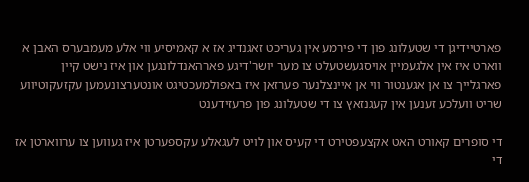פארטיידיגן די שטעלונג פון די פירמע אין געריכט זאגנדיג אז א קאמיסיע ווי אלע מעמבערס האבן א ווארט איז אין אלגעמיין אויסגעשטעלט צו מער יושר'דיגע פארהאנדלונגען און איז נישט קיין פארגלייך צו אן אגענטור ווי אן איינצלנער פערזאן איז באפולמעכטיגט אונטערצונעמען עקזעקוטיווע שריט וועלכע זענען אין קעגנזאץ צו די שטעלונג פון פרעזידענט

די סופרים קאורט האט אקצעפטירט די קעיס און לויט לעגאלע עקספערטן איז געווען צו ערווארטן אז די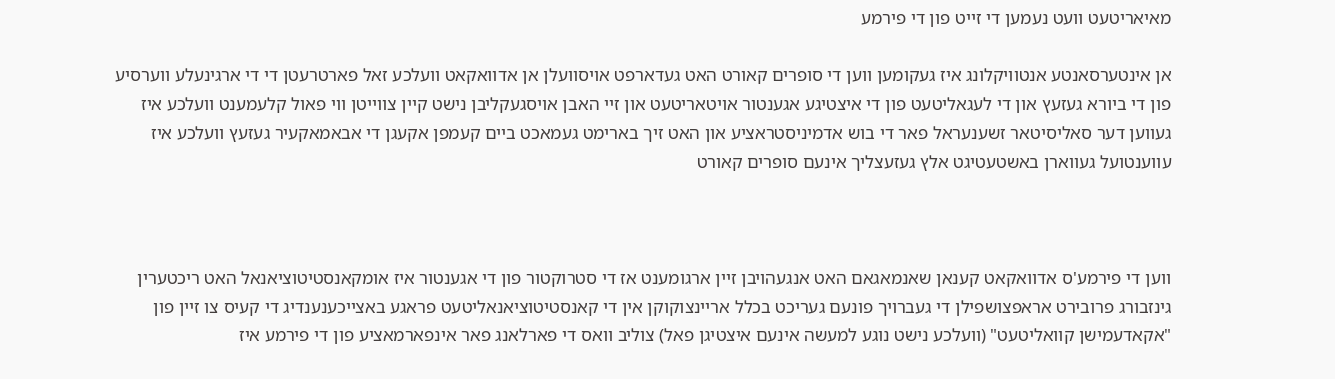מאיאריטעט וועט נעמען די זייט פון די פירמע

אן אינטערסאנטע אנטוויקלונג איז געקומען ווען די סופרים קאורט האט געדארפט אויסוועלן אן אדוואקאט וועלכע זאל פארטרעטן די די ארגינעלע ווערסיע פון די ביורא געזעץ און די לעגאליטעט פון די איצטיגע אגענטור אויטאריטעט און זיי האבן אויסגעקליבן נישט קיין צווייטן ווי פאול קלעמענט וועלכע איז געווען דער סאליסיטאר זשענעראל פאר די בוש אדמיניסטראציע און האט זיך בארימט געמאכט ביים קעמפן אקעגן די אבאמאקעיר געזעץ וועלכע איז עווענטועל געווארן באשטעטיגט אלץ געזעצליך אינעם סופרים קאורט



ווען די פירמע'ס אדוואקאט קענאן שאנמאגאם האט אנגעהויבן זיין ארגומענט אז די סטרוקטור פון די אגענטור איז אומקאנסטיטוציאנאל האט ריכטערין גינזבורג פרובירט אראפצושפילן די געברויך פונעם געריכט בכלל אריינצוקוקן אין די קאנסטיטוציאנאליטעט פראגע באצייכענענדיג די קעיס צו זיין פון "אקאדעמישן קוואליטעט" (וועלכע נישט נוגע למעשה אינעם איצטיגן פאל) צוליב וואס די פארלאנג פאר אינפארמאציע פון די פירמע איז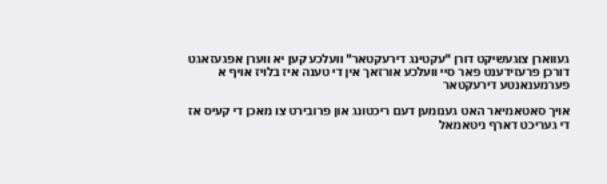געווארן צוגעשיקט דורן "עקטינג דירעקטאר" וועלכע קען יא ווערן אפגעזאגט דורכן פרעזידענט פאר סיי וועלכע אורזאך אין די טענה איז בלויז אויף א פערמענאנטע דירעקטאר

אויך סאטאמיאר האט גענומען דעם ריכטונג און פרובירט צו מאכן די קעיס אז די געריכט דארף ניטאמאל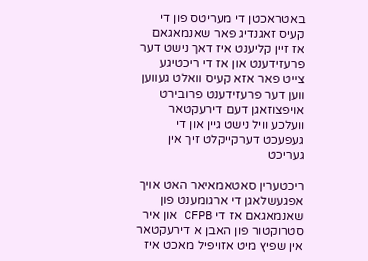באטראכטן די מעריטס פון די קעיס זאגנדיג פאר שאנמאגאם אז זיין קליענט איז דאך נישט דער פרעזידענט און אז די ריכטיגע צייט פאר אזא קעיס וואלט געווען ווען דער פרעזידענט פרובירט אויפצוזאגן דעם דירעקטאר וועלכע וויל נישט גיין און די געפעכט דערקייקלט זיך אין געריכט

ריכטערין סאטאמאיאר האט אויך אפגעשלאגן די ארגומענט פון שאנמאגאם אז די CFPB און איר סטרוקטור פון האבן א דירעקטאר אין שפיץ מיט אזויפיל מאכט איז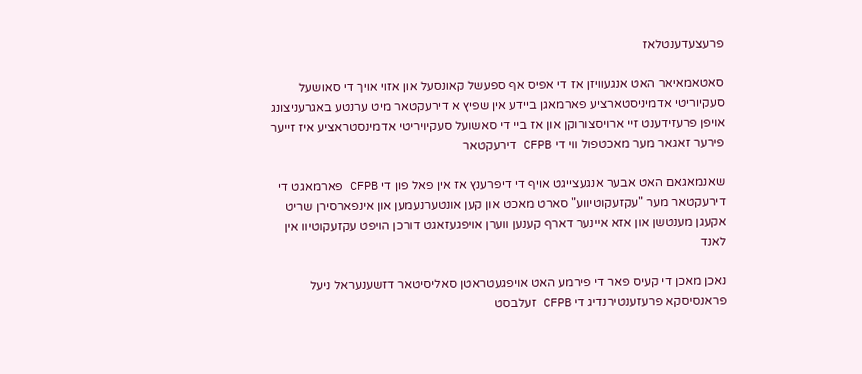פרעצעדענטלאז

סאטאמאיאר האט אנגעוויזן אז די אפיס אף ספעשל קאונסעל און אזוי אויך די סאושעל סעקיוריטי אדמיניסטארציע פארמאגן ביידע אין שפיץ א דירעקטאר מיט ערנטע באגרעניצונג אויפן פרעזידענט זיי ארויסצורוקן און אז ביי די סאשועל סעקיויריטי אדמינסטראציע איז זייער פירער זאגאר מער מאכטפול ווי די CFPB דירעקטאר

שאנמאגאם האט אבער אנגעצייגט אויף די דיפרענץ אז אין פאל פון די CFPB פארמאגט די דירעקטאר מער "עקזעקוטיווע" סארט מאכט און קען אונטערנעמען און אינפארסירן שריט אקעגן מענטשן און אזא איינער דארף קענען ווערן אויפגעזאגט דורכן הויפט עקזעקוטיוו אין לאנד

נאכן מאכן די קעיס פאר די פירמע האט אויפגעטראטן סאליסיטאר דזשענעראל ניעל פראנסיסקא פרעזענטירנדיג די CFPB זעלבסט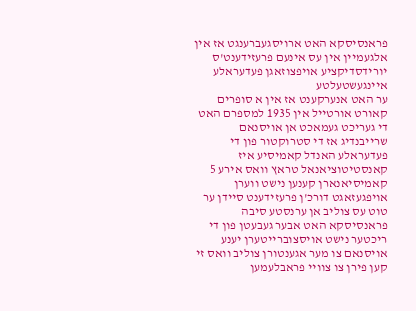פראנסיסקא האט ארויסגעברענגט אז אין אלגעמיין אין עס אינעם פרעזידענט'ס יורידסדיקציע אויפצוזאגן פעדעראלע איינגעשטעלטע
ער האט אנערקענט אז אין א סופרים קאורט אורטייל אין 1935 למספרם האט די געריכט געמאכט אן אויסנאם שרייבנדיג אז די סטרוקטור פון די פעדעראלע האנדל קאמיסיע איז קאנסטיטוציאנאל טראץ וואס אירע 5 קאמיסיאנארן קענען נישט ווערן אויפגעזאגט דורכ'ן פרעזידענט סיידן ער טוט עס צוליב אן ערנסטע סיבה
פראנסיסקא האט אבער געבעטן פון די ריכטער נישט אויסצוברייטערן יענע אויסנאם צו מער אגענטורן צוליב וואס זי קען פירן צו צוויי פראבלעמען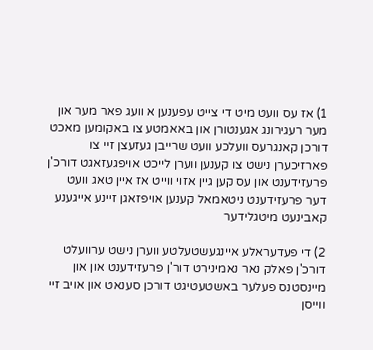1) אז עס וועט מיט די צייט עפענען א וועג פאר מער און מער רעגירונג אגענטורן און באאמטע צו באקומען מאכט דורכן קאנגרעס וועלכע וועט שרייבן געזעצן זיי צו פארזיכערן נישט צו קענען ווערן לייכט אויפגעזאגט דורכ'ן פרעזידענט און עס קען גיין אזוי ווייט אז איין טאג וועט דער פרעזידענט ניטאמאל קענען אויפזאגן זיינע אייגענע קאבינעט מיטגלידער

2) די פעדעראלע איינגעשטעלטע ווערן נישט ערוועלט דורכ'ן פאלק נאר נאמינירט דור'ן פרעזידענט און און מיינסטנס פעלער באשטעטיגט דורכן סענאט און אויב זיי ווייסן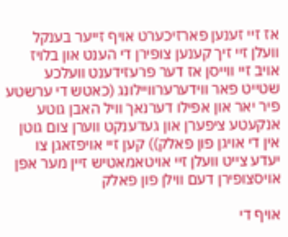אז זיי זענען פארזיכערט אויף זייער בענקל וועלן זיי זיך קענען צופירן די הענט און בלויז אויב זיי ווייסן אז דער פרעזידענט וועלכע שטייט פאר ווידערערוויילונג (כאטש די ערשטע פיר יאר און אפילו דערנאך וויל האבן גוטע אנקעטע ציפערן און געדענקט ווערן צום גוטן אין די אויגן פון פאלק)) קען זיי אויפזאגן צו יעדע צייט וועלן זיי אויטאמאטיש זיין מער אפן אויסצופירן דעם ווילן פון פאלק

אויף די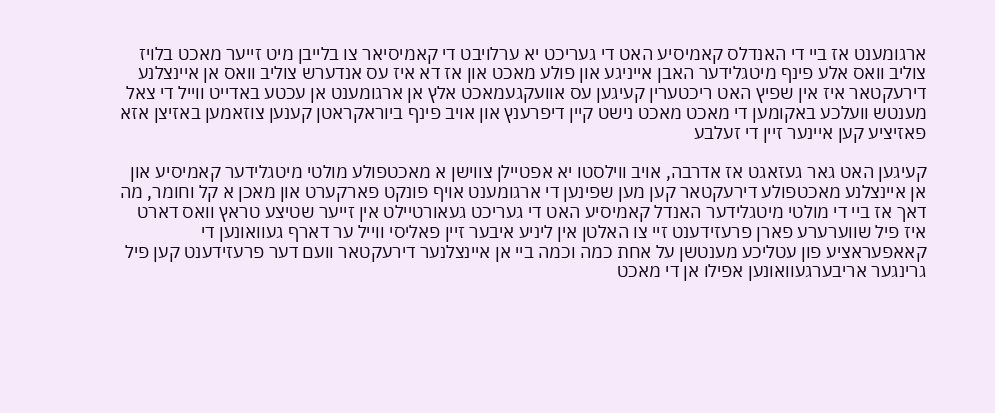ארגומענט אז ביי די האנדלס קאמיסיע האט די געריכט יא ערלויבט די קאמיסיאר צו בלייבן מיט זייער מאכט בלויז צוליב וואס אלע פינף מיטגלידער האבן אייניגע און פולע מאכט און אז דא איז עס אנדערש צוליב וואס אן איינצלנע דירעקטאר איז אין שפיץ האט ריכטערין קעיגען עס אוועקגעמאכט אלץ אן ארגומענט אן עכטע באדייט ווייל די צאל מענטש וועלכע באקומען די מאכט מאכט נישט קיין דיפרענץ און אויב פינף ביוראקראטן קענען צוזאמען באזיצן אזא פאזיציע קען איינער זיין די זעלבע

קעיגען האט גאר געזאגט אז אדרבה, אויב ווילסטו יא אפטיילן צווישן א מאכטפולע מולטי מיטגלידער קאמיסיע און אן איינצלנע מאכטפולע דירעקטאר קען מען שפינען די ארגומענט אויף פונקט פארקערט און מאכן א קל וחומר, מה דאך אז ביי די מולטי מיטגלידער האנדל קאמיסיע האט די געריכט געאורטיילט אין זייער שטיצע טראץ וואס דארט איז פיל שווערערע פארן פרעזידענט זיי צו האלטן אין ליניע איבער זיין פאליסי ווייל ער דארף געוואונען די קאאפעראציע פון עטליכע מענטשן על אחת כמה וכמה ביי אן איינצלנער דירעקטאר וועם דער פרעזידענט קען פיל גרינגער אריבערגעוואונען אפילו אן די מאכט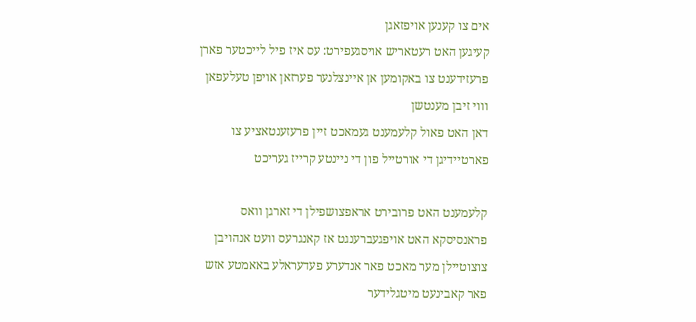אים צו קענען אויפזאגן
קעיגען האט רעטאריש אויסגעפירט: עס איז פיל לייכטער פארן פרעזידענט צו באקומען אן איינצלנער פערזאן אויפן טעלעפאן וווי זיבן מענטשן
דאן האט פאול קלעמענט געמאכט זיין פרעזענטאציע צו פארטיידיגן די אורטייל פון די ניינטע קרייז געריכט

קלעמענט האט פרובירט אראפצושפילן די זארגן וואס פראנסיסקא האט אויפגעברענגט אז קאנגרעס וועט אנהויבן צוצוטיילן מער מאכט פאר אנדערע פעדעראלע באאמטע אזש פאר קאבינעט מיטגלידער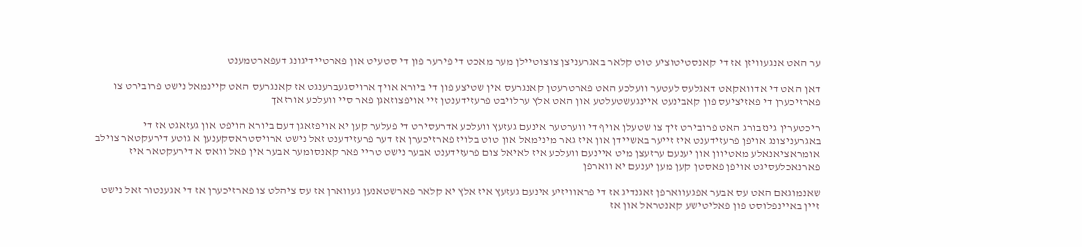ער האט אנגעוויזן אז די קאנסטיטוציע טוט קלאר באגרעניצן צוצוטיילן מער מאכט די פירער פון די סטעיט און פארטיידיגונג דעפארטמענט

דאן האט די אדוואקאט דאגלעס לעטער וועלכע האט פארטרעטן קאנגרעס אין שטיצע פון די ביורא אויך ארויסגעברענגט אז קאנגרעס האט קיינמאל נישט פרובירט צו פארזיכערן די פאזיציעס פון קאבינעט איינגעשטעלטע און האט אלץ ערלויבט פרעזידענטן זיי אויפצוזאגן פאר סיי וועלכע אורזאך

ריכטערין גינזבורג האט פרובירט זיך צו שטעלן אויף די ווערטער אינעם געזעץ וועלכע אדרעסירט די פעלער קען יא אויפזאגן דעם ביורא הויפט און געזאגט אז די באגרעניצונג אויפן פרעזידענט איז זייער באשיידן און איז גאר מינימאל און טוט בלויז פארזיכערן אז דער פרעזידענט זאל נישט ארויסטראסקענען א גוטע דירעקטאר צוילב אומראציאנאלע מאטיוון און יענעם ערזעצן מיט איינעם וועלכע איז לאיאל צום פרעזידענט אבער נישט טריי פאר קאנסומער אבער אין פאל וואס א דירעקטאר איז פארנאכלעסיגט אויפן פאסטן קען מען יענעם יא ווארפן

שאנמוגאם האט עס אבער אפגעווארפן זאגנדיג אז די פראוויזיע אינעם געזעץ איז אלץ יא קלאר פארשטאנען געווארן אז עס ציהלט צו פארזיכערן אז די אגענטור זאל נישט זיין באיינפלוסט פון פאליטישע קאנטראל און אז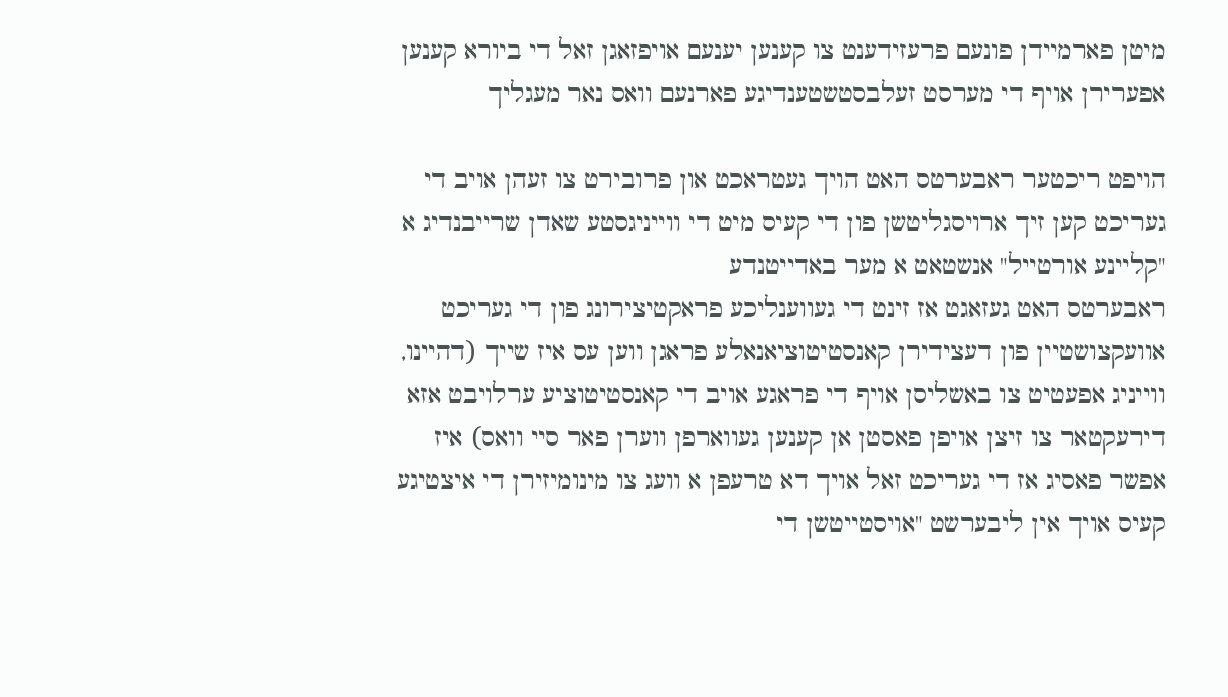מיטן פארמיידן פונעם פרעזידענט צו קענען יענעם אויפזאגן זאל די ביורא קענען אפערירן אויף די מערסט זעלבסטשטענדיגע פארנעם וואס נאר מעגליך

הויפט ריכטער ראבערטס האט הויך געטראכט און פרובירט צו זעהן אויב די געריכט קען זיך ארויסגליטשן פון די קעיס מיט די ווייניגסטע שאדן שרייבנדיג א "קליינע אורטייל" אנשטאט א מער באדייטנדע
ראבערטס האט געזאגט אז זינט די געווענליכע פראקטיצירונג פון די געריכט אוועקצושטיין פון דעצידירן קאנסטיטוציאנאלע פראגן ווען עס איז שייך (דהיינו, ווייניג אפעטיט צו באשליסן אויף די פראגע אויב די קאנסטיטוציע ערלויבט אזא דירעקטאר צו זיצן אויפן פאסטן אן קענען געווארפן ווערן פאר סיי וואס) איז אפשר פאסיג אז די געריכט זאל אויך דא טרעפן א וועג צו מינומיזירן די איצטיגע קעיס אויך אין ליבערשט "אויסטייטשן די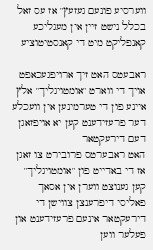ווערסיע פונעם געזעץ" אז עס זאל בכלל נישט זיין אין מעגליכע קאנפליקט מיט די קאנסטיטוציע

ראבעטס האט זיך ארויפגעכאפט אויך די ווארט "אומטויגליך" אלץ איינע פון די טערמינען אין וועכלע דער פרעזידענט קען יא אויפזאגן דעם דירעקטאר
האט ראבערטס פרובירט צו זאגן אז די באדייט פון "אומטויגליך" קען גענוצט ווערן אין אסאך פאליסי דיפרענצן צווישן די דירעקטאר אינעם פרעזידענט און פעלער ווען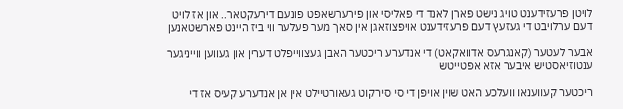לויטן פרעזידענט טויג נישט פארן לאנד די פאליסי און פירערשאפט פונעם דירעקטאר.. און אז לויט דעם ערלויבט די געזעץ דעם פרעזידענט אויפצוזאגן אין סאך מער פעלער ווי ביז היינט פארשטאנען

אבער לעטער (קאנגרעס אדוואקאט) די אנדערע ריכטער האבן געצווייפלט דערין און געווען ווייניגער ענטוזיאסטיש איבער אזא אפטייטש

ריכטער קעווענאו וועלכע האט שוין אויפן די סי סירקוט געאורטיילט אין אן אנדערע קעיס אז די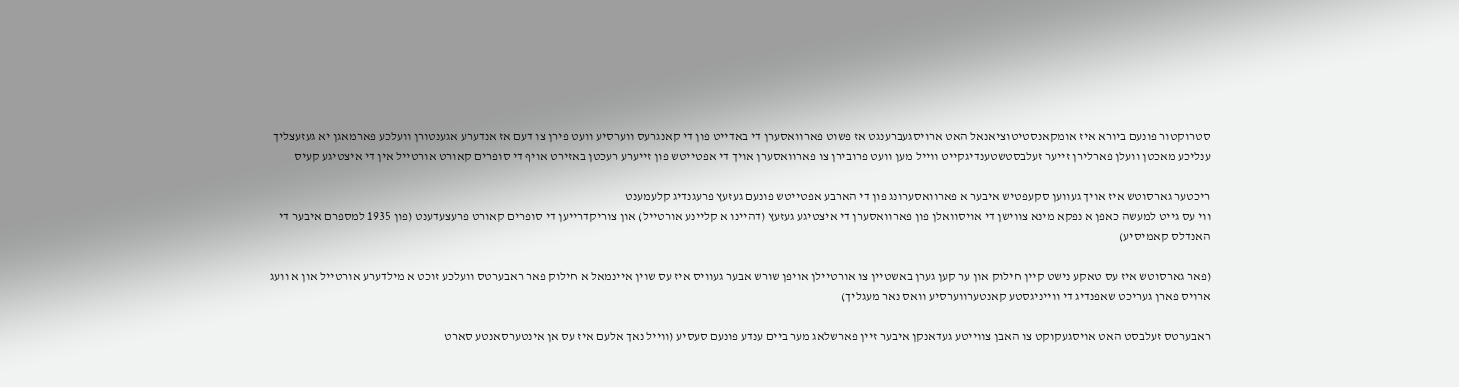סטרוקטור פונעם ביורא איז אומקאנסטיטוציאנאל האט ארויסגעברענגט אז פשוט פארוואסערן די באדייט פון די קאנגרעס ווערסיע וועט פירן צו דעם אז אנדערע אגענטורן וועלכע פארמאגן יא געזעצליך ענליכע מאכטן וועלן פארלירן זייער זעלבסטשטענדיגקייט ווייל מען וועט פרובירן צו פארוואסערן אויך די אפטייטש פון זייערע רעכטן באזירט אויף די סופרים קאורט אורטייל אין די איצטיגע קעיס

ריכטער גארסוטש איז אויך געווען סקעפטיש איבער א פארוואסערונג פון די הארבע אפטייטש פונעם געזעץ פרעגנדיג קלעמענט
ווי עס גייט למעשה כאפן א נפקא מינא צווישן די אויסוואלן פון פארוואסערן די איצטיגע געזעץ (דהיינו א קליינע אורטייל) און צוריקדרייען די סופרים קאורט פרעצעדענט (פון 1935 למספרם איבער די האנדלס קאמיסיע)

(פאר גארסוטש איז עס טאקע נישט קיין חילוק און ער קען גערן באשטיין צו אורטיילן אויפן שורש אבער געוויס איז עס שוין איינמאל א חילוק פאר ראבערטס וועלכע זוכט א מילדערע אורטייל און א וועג ארויס פארן געריכט שאפנדיג די ווייניגסטע קאנטערווערסיע וואס נאר מעגליך)

ראבערטס זעלבסט האט אויסגעקוקט צו האבן צווייטע געדאנקן איבער זיין פארשלאג מער ביים ענדע פונעם סעסיע (ווייל נאך אלעם איז עס אן אינטערסאנטע סארט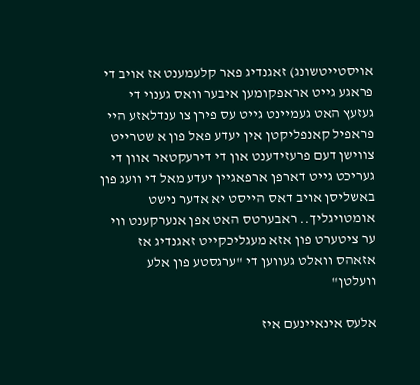אויסטייטשונג) זאגנדיג פאר קלעמענט אז אויב די פראגע גייט אראפקומען איבער וואס גענוי די געזעץ האט געמיינט גייט עס פירן צו ענדלאזע היי פראפיל קאנפליקטן אין יעדע פאל פון א שטרייט צווישן דעם פרעזידענט און די דירעקטאר אוון די געריכט גייט דארפן ארפאגיין יעדע מאל די וועג פון באשליסן אויב דאס הייסט יא אדער נישט אומטויגליך.. ראבערטס האט אפן אנערקענט ווי ער ציטערט פון אזא מעגליכקייט זאגנדיג אז אזאהס וואלט געווען די "ערגסטע פון אלע וועלטן"

אלעס אינאיינעם איז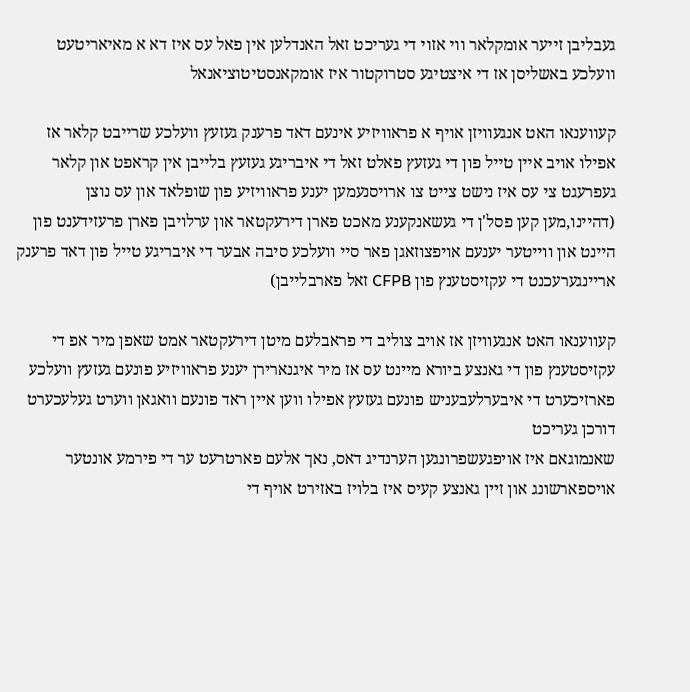געבליבן זייער אומקלאר ווי אזוי די געריכט זאל האנדלען אין פאל עס איז דא א מאיאריטעט וועלכע באשליסן אז די איצטיגע סטרוקטור איז אומקאנסטיטוציאנאל

קעווענאו האט אנגעוויזן אויף א פראוויזיע אינעם דאד פרענק געזעץ וועלכע שרייבט קלאר אז אפילו אויב איין טייל פון די געזעץ פאלט זאל די איבריגע געזעץ בלייבן אין קראפט און קלאר געפרעגט צי עס איז נישט צייט צו ארויסנעמען יענע פראוויזיע פון שופלאד און עס נוצן (דהיינו,מען קען פסל'ן די געשאנקענע מאכט פארן דירעקטאר און ערלויבן פארן פרעזידענט פון היינט און ווייטער יענעם אויפצוזאגן פאר סיי וועלכע סיבה אבער די איבריגע טייל פון דאד פרענק אריינגערעכנט די עקזיסטענץ פון CFPB זאל פארבלייבן)

קעווענאו האט אנגעוויזן אז אויב צוליב די פראבלעם מיטן דירעקטאר אמט שאפן מיר אפ די עקזיסטענץ פון די גאנצע ביורא מיינט עס אז מיר איגנארירן יענע פראוויזיע פונעם געזעץ וועלכע פארזיכערט די איבערלעבעניש פונעם געזעץ אפילו ווען איין ראד פונעם וואגאן ווערט געלעכערט דורכן געריכט
שאנמוגאם איז אויפגעשפרונגען הערנדיג דאס, נאך אלעם פארטרעט ער די פירמע אונטער אויספארשונג און זיין גאנצע קעיס איז בלויז באזירט אויף די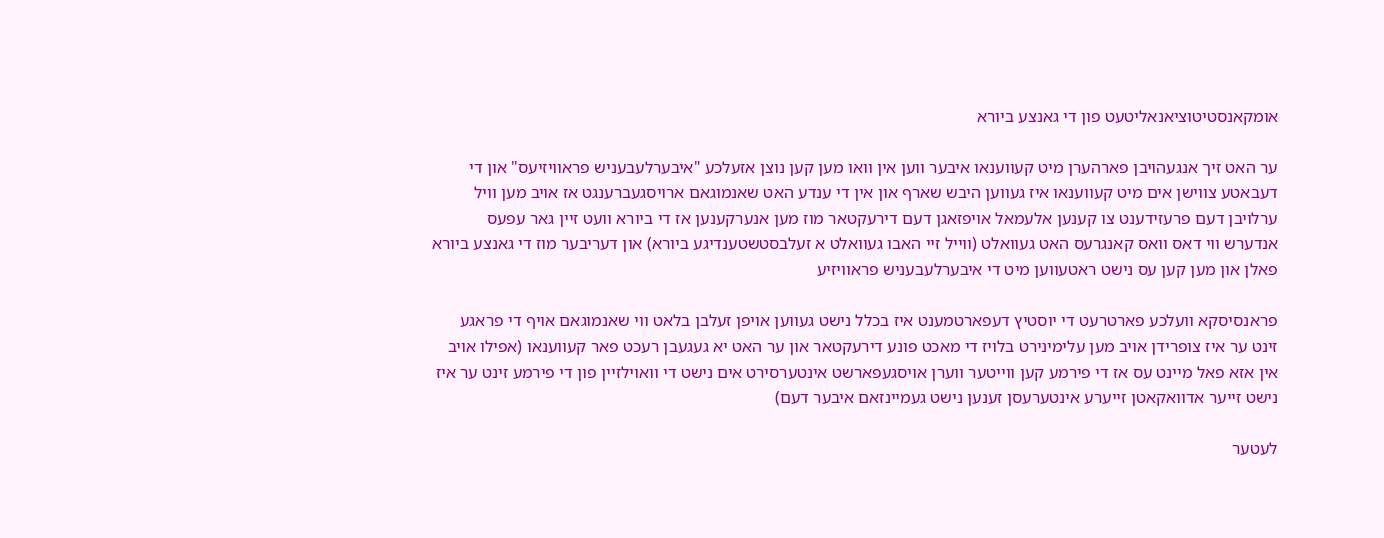אומקאנסטיטוציאנאליטעט פון די גאנצע ביורא

ער האט זיך אנגעהויבן פארהערן מיט קעווענאו איבער ווען אין וואו מען קען נוצן אזעלכע "איבערלעבעניש פראוויזיעס" און די דעבאטע צווישן אים מיט קעווענאו איז געווען היבש שארף און אין די ענדע האט שאנמוגאם ארויסגעברענגט אז אויב מען וויל ערלויבן דעם פרעזידענט צו קענען אלעמאל אויפזאגן דעם דירעקטאר מוז מען אנערקענען אז די ביורא וועט זיין גאר עפעס אנדערש ווי דאס וואס קאנגרעס האט געוואלט (ווייל זיי האבו געוואלט א זעלבסטשטענדיגע ביורא) און דעריבער מוז די גאנצע ביורא פאלן און מען קען עס נישט ראטעווען מיט די איבערלעבעניש פראוויזיע

פראנסיסקא וועלכע פארטרעט די יוסטיץ דעפארטמענט איז בכלל נישט געווען אויפן זעלבן בלאט ווי שאנמוגאם אויף די פראגע זינט ער איז צופרידן אויב מען עלימינירט בלויז די מאכט פונע דירעקטאר און ער האט יא געגעבן רעכט פאר קעווענאו (אפילו אויב אין אזא פאל מיינט עס אז די פירמע קען ווייטער ווערן אויסגעפארשט אינטערסירט אים נישט די וואוילזיין פון די פירמע זינט ער איז נישט זייער אדוואקאטן זייערע אינטערעסן זענען נישט געמיינזאם איבער דעם)

לעטער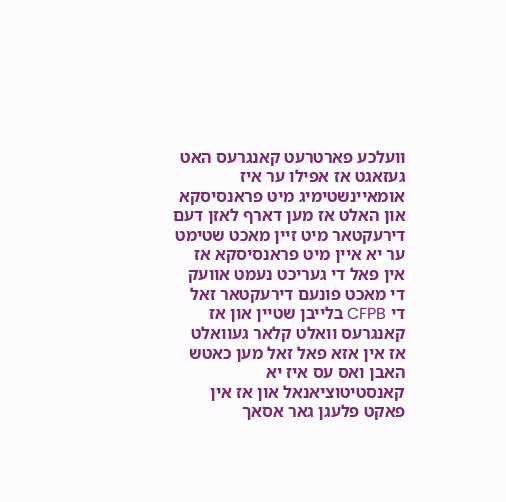וועלכע פארטרעט קאנגרעס האט געזאגט אז אפילו ער איז אומאיינשטימיג מיט פראנסיסקא און האלט אז מען דארף לאזן דעם דירעקטאר מיט זיין מאכט שטימט ער יא איין מיט פראנסיסקא אז אין פאל די געריכט נעמט אוועק די מאכט פונעם דירעקטאר זאל די CFPB בלייבן שטיין און אז קאנגרעס וואלט קלאר געוואלט אז אין אזא פאל זאל מען כאטש האבן ואס עס איז יא קאנסטיטוציאנאל און אז אין פאקט פלעגן גאר אסאך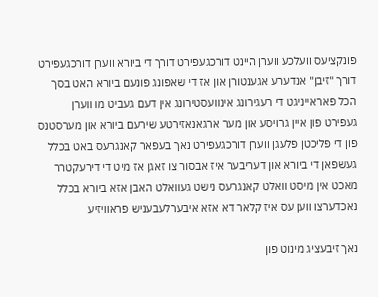פונקציעס וועלכע ווערן היינט דורכגעפירט דורך די ביורא ווערן דורכגעפירט דורך "זיבן" אנדערע אגענטורן און אז די שאפונג פונעם ביורא האט בסך הכל פאראייניגט די רעגירונג אינוועסטירונג אין דעם געביט מו ווערן געפירט פון איין גרויסע און מער ארגאנאזירטע שירעם ביורא און מערסטנס פון די פליכטן פלעגן ווערן דורכגעפירט נאך בעפאר קאנגרעס באט בכלל געשפאן די ביורא און דעריבער איז אבסור צו זאגן אז מיט די דירעקטרר מאכט אין מיסט וואלט קאנגרעס נישט געוואלט האבן אזא ביורא בכלל נאכדערצו ווען עס איז קלאר דא אזא איבערלעבעניש פראוויזיע

נאך זיבעציג מינוט פון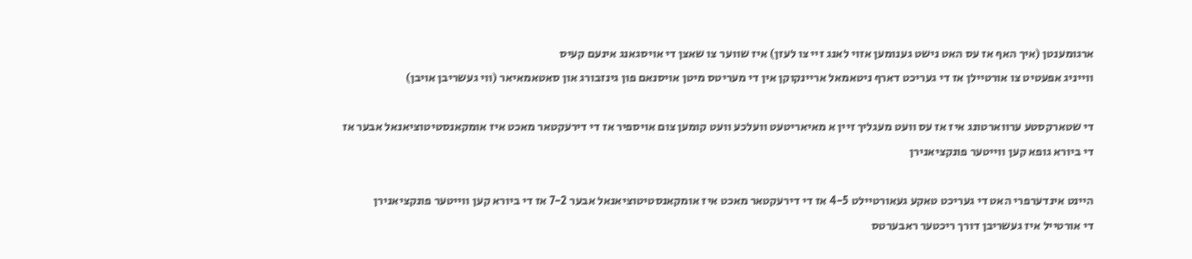ארגומענטן (איך האף אז עס האט נישט גענומען אזוי לאנג זיי צו לעזן) איז שווער צו שאצן די אויסגאנג אינעם קעיס
ווייניג אפעטיט צו אורטיילן אז די געריכט דארף ניטאמאל אריינקוקן אין די מעריטס מיטן אויסנאם פון גינזבורג און סאטאמאיאר (ווי געשריבן אויבן)

די שטארקסטע ערווארטונג איז אז עס וועט מעגליך זיין א מאיאריטעט וועלכע וועט קומען צום אויספיר אז די דירעקטאר מאכט איז אומקאנסטיטוציאנאל אבער אז די ביורא גופא קען ווייטער פונקציאנירן

היינט אינדערפרי האט די געריכט טאקע געאורטיילט 4-5 אז די דירעקטאר מאכט איז אומקאנסטיטוציאנאל אבער 7-2 אז די ביורא קען ווייטער פונקציאנירן
די אורטייל איז געשריבן דורך ריכטער ראבערטס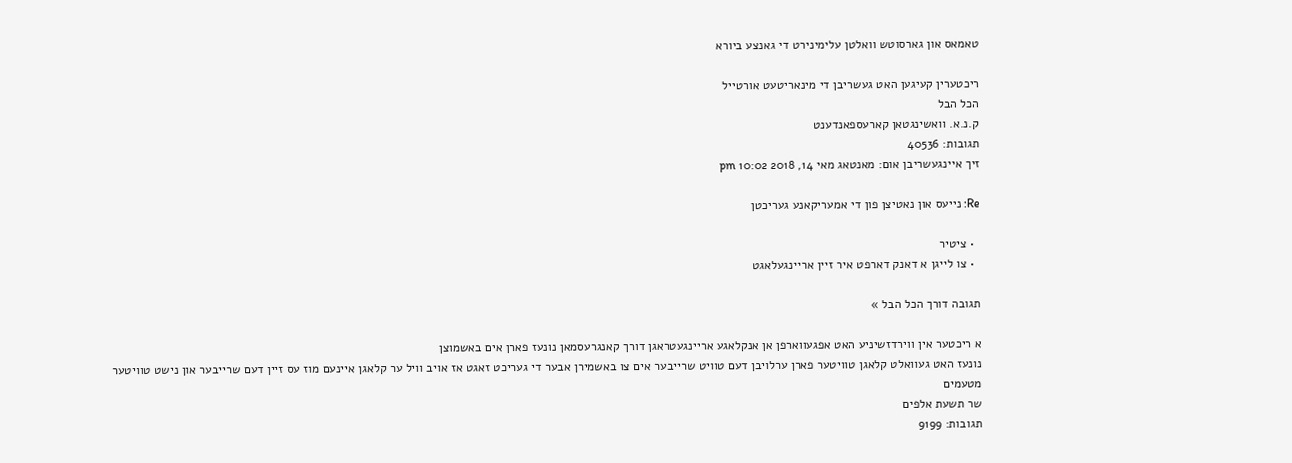טאמאס און גארסוטש וואלטן עלימינירט די גאנצע ביורא

ריכטערין קעיגען האט געשריבן די מינאריטעט אורטייל
הכל הבל
ק.נ.א. וואשינגטאן קארעספאנדענט
תגובות: 40536
זיך איינגעשריבן אום: מאנטאג מאי 14, 2018 10:02 pm

Re: נייעס און נאטיצן פון די אמעריקאנע געריכטן

  • ציטיר
  • צו לייגן א דאנק דארפט איר זיין אריינגעלאגט

תגובה דורך הכל הבל »

א ריכטער אין ווירדזשיניע האט אפגעווארפן אן אנקלאגע אריינגעטראגן דורך קאנגרעסמאן נונעז פארן אים באשמוצן
נונעז האט געוואלט קלאגן טוויטער פארן ערלויבן דעם טוויט שרייבער אים צו באשמירן אבער די געריכט זאגט אז אויב וויל ער קלאגן איינעם מוז עס זיין דעם שרייבער און נישט טוויטער
מטעמים
שר תשעת אלפים
תגובות: 9199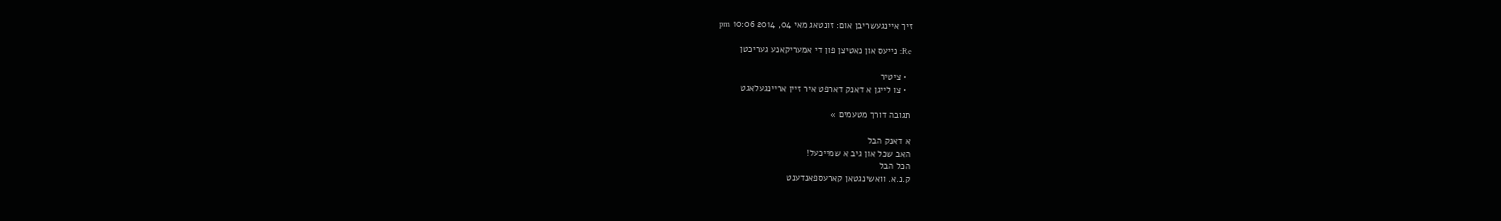זיך איינגעשריבן אום: זונטאג מאי 04, 2014 10:06 pm

Re: נייעס און נאטיצן פון די אמעריקאנע געריכטן

  • ציטיר
  • צו לייגן א דאנק דארפט איר זיין אריינגעלאגט

תגובה דורך מטעמים »

א דאנק הבל
האב שכל און גיב א שמייכעל!
הכל הבל
ק.נ.א. וואשינגטאן קארעספאנדענט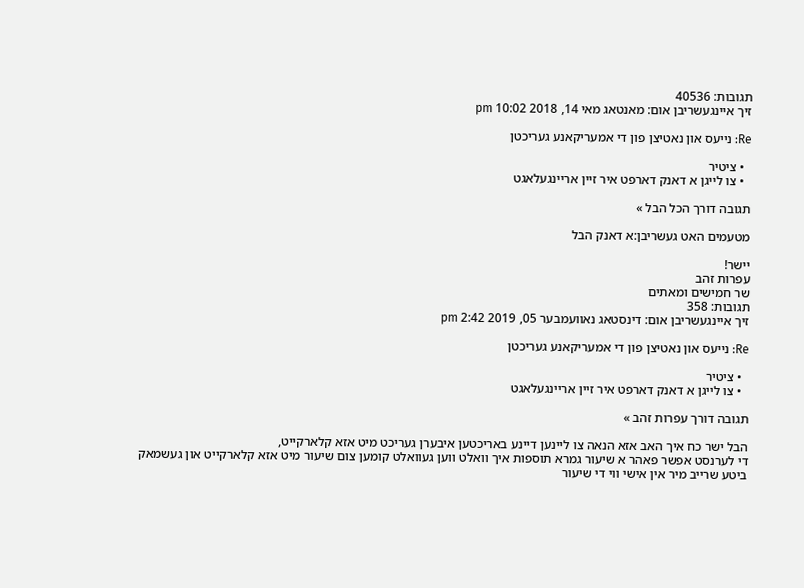תגובות: 40536
זיך איינגעשריבן אום: מאנטאג מאי 14, 2018 10:02 pm

Re: נייעס און נאטיצן פון די אמעריקאנע געריכטן

  • ציטיר
  • צו לייגן א דאנק דארפט איר זיין אריינגעלאגט

תגובה דורך הכל הבל »

מטעמים האט געשריבן:א דאנק הבל

יישר!
עפרות זהב
שר חמישים ומאתים
תגובות: 358
זיך איינגעשריבן אום: דינסטאג נאוועמבער 05, 2019 2:42 pm

Re: נייעס און נאטיצן פון די אמעריקאנע געריכטן

  • ציטיר
  • צו לייגן א דאנק דארפט איר זיין אריינגעלאגט

תגובה דורך עפרות זהב »

הבל ישר כח איך האב אזא הנאה צו ליינען דיינע באריכטען איבערן געריכט מיט אזא קלארקייט,
די לערנסט אפשר פאהר א שיעור גמרא תוספות איך וואלט ווען געוואלט קומען צום שיעור מיט אזא קלארקייט און געשמאק
ביטע שרייב מיר אין אישי ווי די שיעור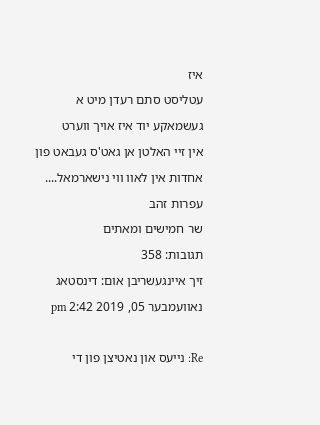איז
עטליסט סתם רעדן מיט א געשמאקע יוד איז אויך ווערט
אין זיי האלטן אן גאט'ס געבאט פון אחדות אין לאוו ווי נישארמאל....
עפרות זהב
שר חמישים ומאתים
תגובות: 358
זיך איינגעשריבן אום: דינסטאג נאוועמבער 05, 2019 2:42 pm

Re: נייעס און נאטיצן פון די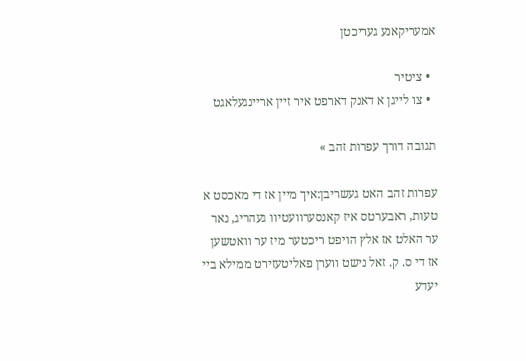אמעריקאנע געריכטן

  • ציטיר
  • צו לייגן א דאנק דארפט איר זיין אריינגעלאגט

תגובה דורך עפרות זהב »

עפרות זהב האט געשריבן:איך מיין אז די מאכסט א טעות, ראבערטס איז קאנסערוועטיוו געהריג, נאר ער האלט אז אלץ הויפט ריכטער מיז ער וואטשען אז די ס. ק. זאל נישט ווערן פאליטעזירט ממילא ביי יעדע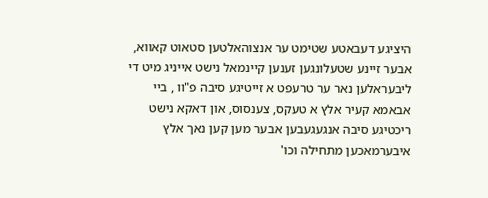היציגע דעבאטע שטימט ער אנצוהאלטען סטאוט קאווא, אבער זיינע שטעלונגען זענען קיינמאל נישט אייניג מיט די ליבעראלען נאר ער טרעפט א זייטיגע סיבה פ"וו , ביי אבאמא קעיר אלץ א טעקס, צענסוס, און דאקא נישט ריכטיגע סיבה אנגעגעבען אבער מען קען נאך אלץ איבערמאכען מתחילה וכו'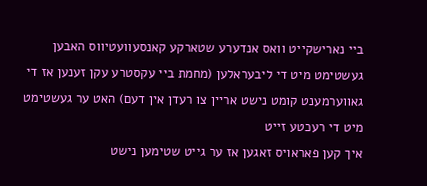ביי נארישקייט וואס אנדערע שטארקע קאנסעוועטיווס האבען געשטימט מיט די ליבעראלען (מחמת ביי עקסטרע עקן זענען אז די גאווערמענט קומט נישט אריין צו רעדן אין דעם) האט ער געשטימט מיט די רעכטע זייט
איך קען פאראויס זאגען אז ער גייט שטימען נישט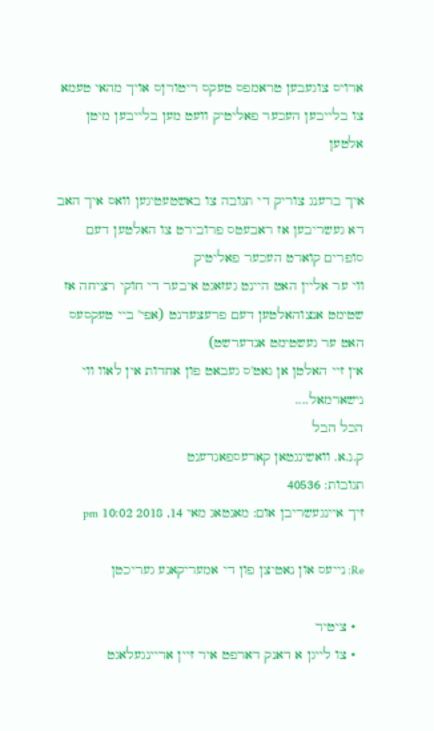ארויס צוגעבען טראמפס טעקס ריטורןס אויך מהאי טעמא צו בלייבען העכער פאליטיק וועט מען בלייבען מיטן אלטען

איך ברענג צוריק די תגובה צו באשטעטיגען וואס איך האב דא געשריבען אז ראבעטס פרובירט צו האלטען דעם סופרים קוארט העכער פאליטיק
ווי ער אליין האט היינט געזאגט איבער די חוקי רציחה אז שטימט אנצוהאלטען דעם פרעצעדנט (אפי' ביי טעקסעס האט ער געשטימט אנדערשט)
אין זיי האלטן אן גאט'ס געבאט פון אחדות אין לאוו ווי נישארמאל....
הכל הבל
ק.נ.א. וואשינגטאן קארעספאנדענט
תגובות: 40536
זיך איינגעשריבן אום: מאנטאג מאי 14, 2018 10:02 pm

Re: נייעס און נאטיצן פון די אמעריקאנע געריכטן

  • ציטיר
  • צו לייגן א דאנק דארפט איר זיין אריינגעלאגט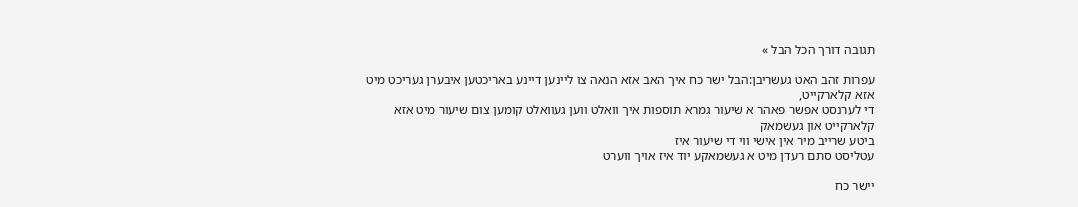תגובה דורך הכל הבל »

עפרות זהב האט געשריבן:הבל ישר כח איך האב אזא הנאה צו ליינען דיינע באריכטען איבערן געריכט מיט אזא קלארקייט,
די לערנסט אפשר פאהר א שיעור גמרא תוספות איך וואלט ווען געוואלט קומען צום שיעור מיט אזא קלארקייט און געשמאק
ביטע שרייב מיר אין אישי ווי די שיעור איז
עטליסט סתם רעדן מיט א געשמאקע יוד איז אויך ווערט

יישר כח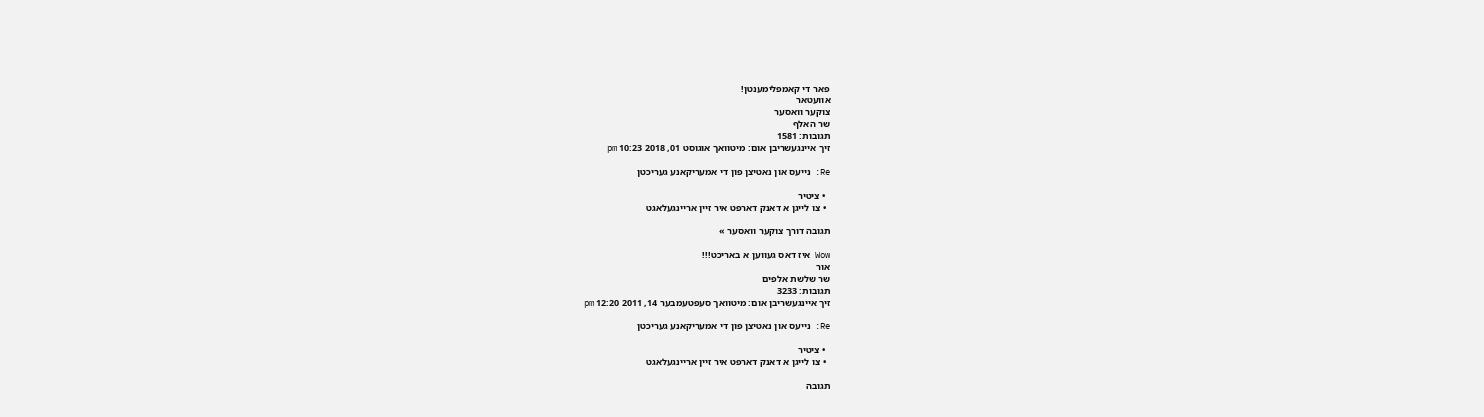פאר די קאמפלימענטן!
אוועטאר
צוקער וואסער
שר האלף
תגובות: 1581
זיך איינגעשריבן אום: מיטוואך אוגוסט 01, 2018 10:23 pm

Re: נייעס און נאטיצן פון די אמעריקאנע געריכטן

  • ציטיר
  • צו לייגן א דאנק דארפט איר זיין אריינגעלאגט

תגובה דורך צוקער וואסער »

Wow איז דאס געווען א באריכט!!!
אור
שר שלשת אלפים
תגובות: 3233
זיך איינגעשריבן אום: מיטוואך סעפטעמבער 14, 2011 12:20 pm

Re: נייעס און נאטיצן פון די אמעריקאנע געריכטן

  • ציטיר
  • צו לייגן א דאנק דארפט איר זיין אריינגעלאגט

תגובה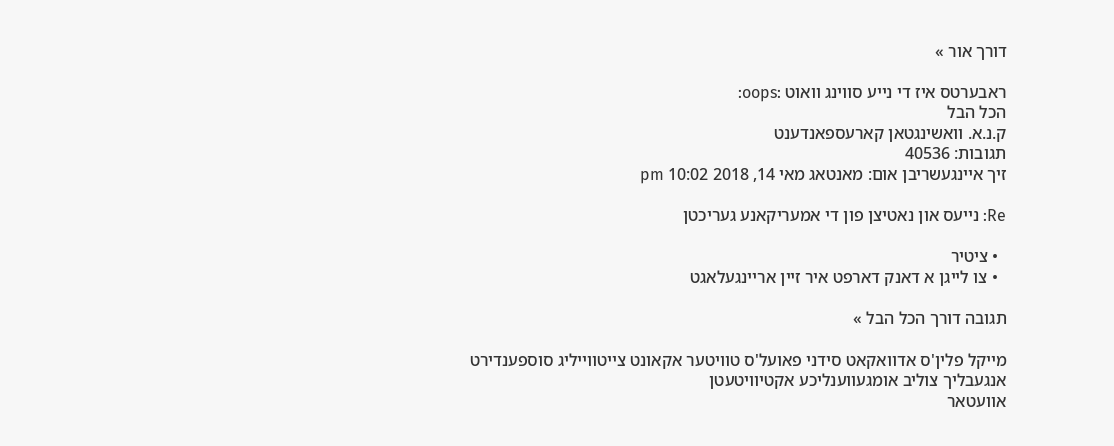דורך אור »

ראבערטס איז די נייע סווינג וואוט :oops:
הכל הבל
ק.נ.א. וואשינגטאן קארעספאנדענט
תגובות: 40536
זיך איינגעשריבן אום: מאנטאג מאי 14, 2018 10:02 pm

Re: נייעס און נאטיצן פון די אמעריקאנע געריכטן

  • ציטיר
  • צו לייגן א דאנק דארפט איר זיין אריינגעלאגט

תגובה דורך הכל הבל »

מייקל פלין'ס אדוואקאט סידני פאועל'ס טוויטער אקאונט צייטווייליג סוספענדירט אנגעבליך צוליב אומגעווענליכע אקטיוויטעטן
אוועטאר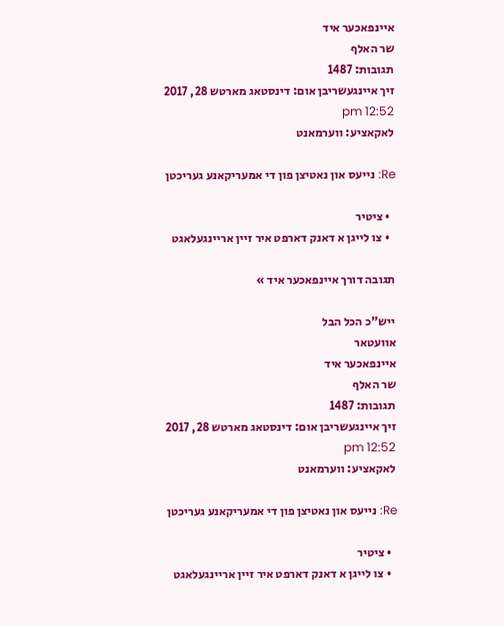איינפאכער איד
שר האלף
תגובות: 1487
זיך איינגעשריבן אום: דינסטאג מארטש 28, 2017 12:52 pm
לאקאציע: ווערמאנט

Re: נייעס און נאטיצן פון די אמעריקאנע געריכטן

  • ציטיר
  • צו לייגן א דאנק דארפט איר זיין אריינגעלאגט

תגובה דורך איינפאכער איד »

ייש"כ הכל הבל
אוועטאר
איינפאכער איד
שר האלף
תגובות: 1487
זיך איינגעשריבן אום: דינסטאג מארטש 28, 2017 12:52 pm
לאקאציע: ווערמאנט

Re: נייעס און נאטיצן פון די אמעריקאנע געריכטן

  • ציטיר
  • צו לייגן א דאנק דארפט איר זיין אריינגעלאגט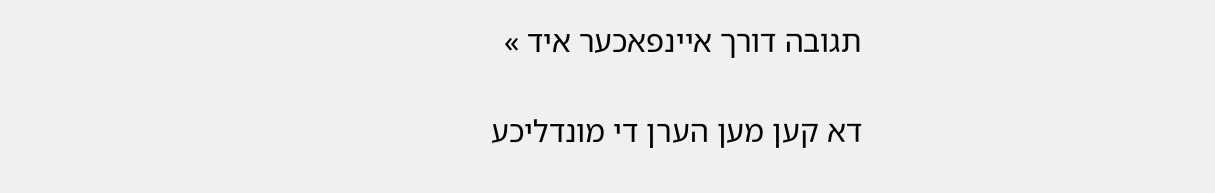תגובה דורך איינפאכער איד »

דא קען מען הערן די מונדליכע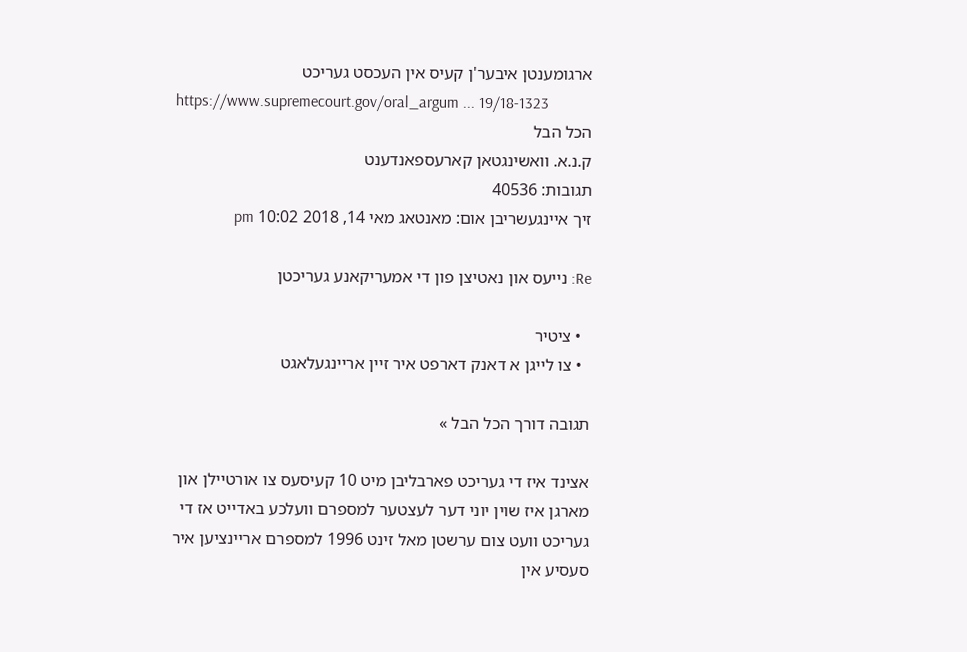ארגומענטן איבער'ן קעיס אין העכסט געריכט
https://www.supremecourt.gov/oral_argum ... 19/18-1323
הכל הבל
ק.נ.א. וואשינגטאן קארעספאנדענט
תגובות: 40536
זיך איינגעשריבן אום: מאנטאג מאי 14, 2018 10:02 pm

Re: נייעס און נאטיצן פון די אמעריקאנע געריכטן

  • ציטיר
  • צו לייגן א דאנק דארפט איר זיין אריינגעלאגט

תגובה דורך הכל הבל »

אצינד איז די געריכט פארבליבן מיט 10 קעיסעס צו אורטיילן און מארגן איז שוין יוני דער לעצטער למספרם וועלכע באדייט אז די געריכט וועט צום ערשטן מאל זינט 1996 למספרם אריינציען איר סעסיע אין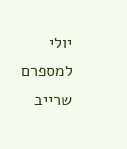יולי למספרם
שרייב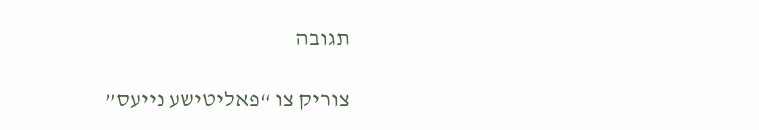תגובה

צוריק צו “פאליטישע נייעס”